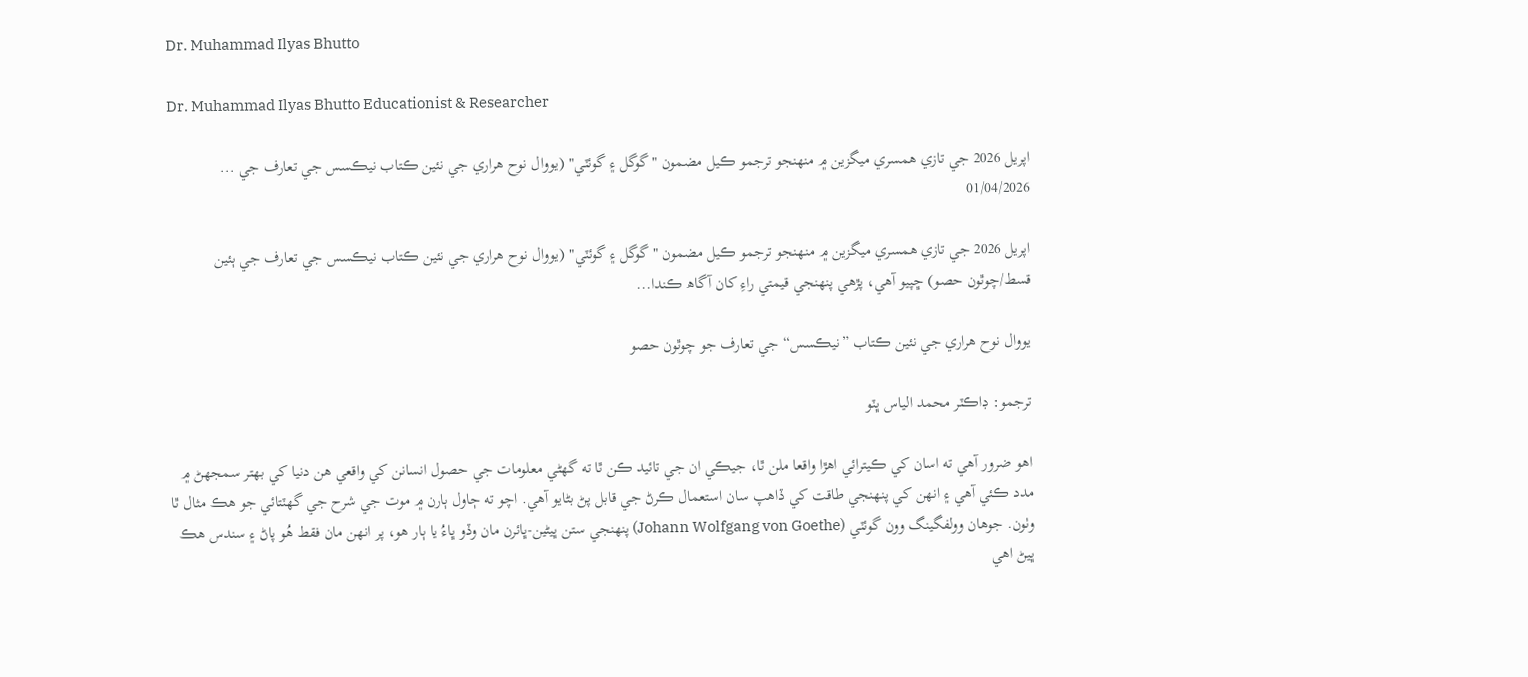Dr. Muhammad Ilyas Bhutto

Dr. Muhammad Ilyas Bhutto Educationist & Researcher

اپريل 2026 جي تازي ھمسري ميگزين ۾ منھنجو ترجمو ڪيل مضمون "گوگل ۽ گوئٽي" (يووال نوح ھراري جي نئين ڪتاب نيڪسس جي تعارف جي ...
01/04/2026

اپريل 2026 جي تازي ھمسري ميگزين ۾ منھنجو ترجمو ڪيل مضمون "گوگل ۽ گوئٽي" (يووال نوح ھراري جي نئين ڪتاب نيڪسس جي تعارف جي ٻئين قسط/چوٿون حصو) ڇپيو آھي، پڙھي پنھنجي قيمتي راءِ کان آگاھ ڪندا...

يووال نوح هراري جي نئين ڪتاب ”نيڪسس“ جي تعارف جو چوٿون حصو

ترجمو: ڊاڪٽر محمد الياس ڀٽو

اهو ضرور آهي ته اسان کي ڪيترائي اهڙا واقعا ملن ٿا، جيڪي ان جي تائيد ڪن ٿا ته گهڻي معلومات جي حصول انسانن کي واقعي هن دنيا کي بهتر سمجھڻ ۾ مدد ڪئي آهي ۽ انهن کي پنهنجي طاقت کي ڏاهپ سان استعمال ڪرڻ جي قابل پڻ بڻايو آهي. اچو ته ڄاول ٻارن ۾ موت جي شرح جي گھٽتائي جو هڪ مثال ٿا وٺون. جوهان وولفگينگ وون گوئٽي (Johann Wolfgang von Goethe) پنهنجي ستن ڀيڻين-ڀائرن مان وڏو ڀاءُ يا ٻار هو، پر انهن مان فقط هُو پاڻ ۽ سندس هڪ ڀيڻ اهي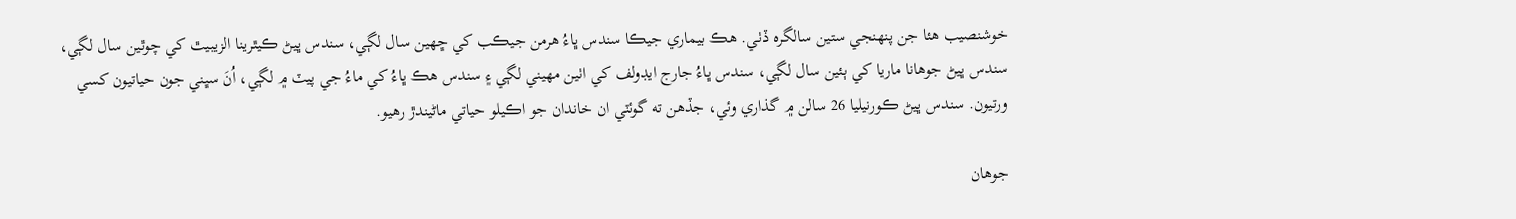خوشنصيب هئا جن پنهنجي ستين سالگره ڏٺي. هڪ بيماري جيڪا سندس ڀاءُ هرمن جيڪب کي ڇهين سال لڳي، سندس ڀيڻ ڪيٿرينا الزيبيٿ کي چوٿين سال لڳي، سندس ڀيڻ جوهانا ماريا کي ٻئين سال لڳي، سندس ڀاءُ جارج ايڊولف کي اٺين مهيني لڳي ۽ سندس هڪ ڀاءُ کي ماءُ جي پيٽ ۾ لڳي، اُنَ سڀني جون حياتيون کسي ورتيون. سندس ڀيڻ ڪورنيليا 26 سالن ۾ گذاري وئي، جڏهن ته گوئٽي ان خاندان جو اڪيلو حياتي ماڻيندڙ رهيو.

جوهان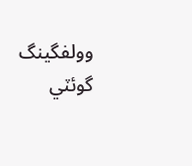وولفگينگ گوئٽي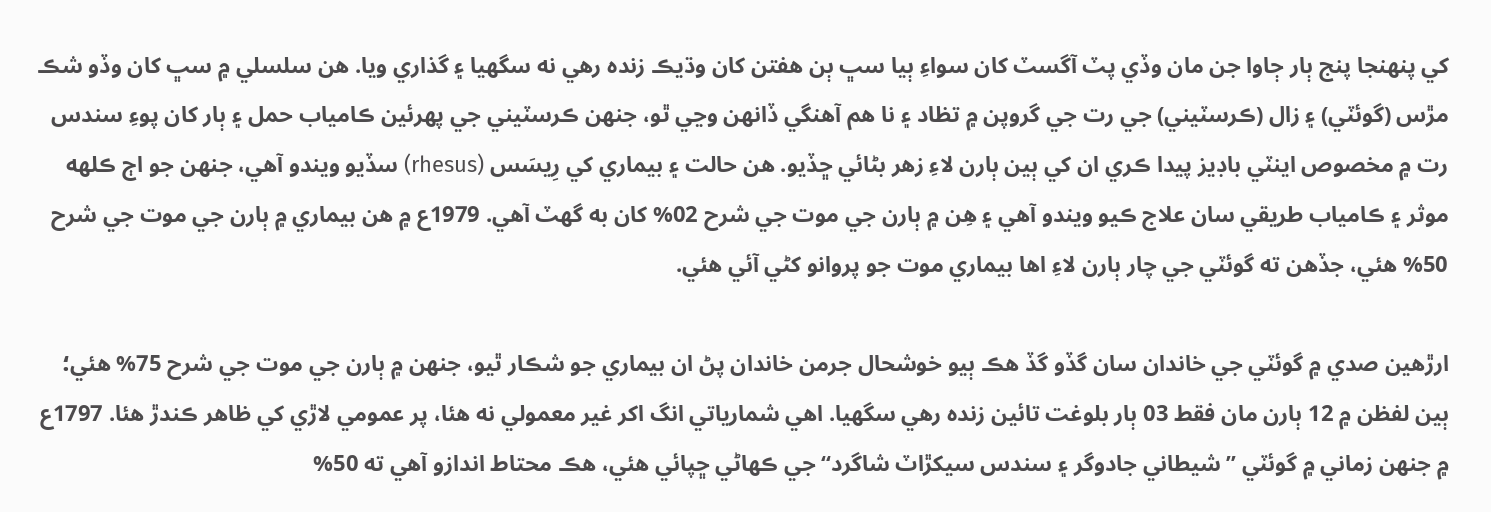کي پنهنجا پنج ٻار ڄاوا جن مان وڏي پٽ آگسٽ کان سواءِ ٻيا سڀ ٻن هفتن کان وڌيڪ زنده رهي نه سگھيا ۽ گذاري ويا. هن سلسلي ۾ سڀ کان وڏو شڪ مڙس (گوئٽي) ۽ زال (ڪرسٽيني) جي رت جي گروپن ۾ تظاد ۽ نا هم آهنگي ڏانهن وڃي ٿو، جنهن ڪرسٽيني جي پهرئين ڪامياب حمل ۽ ٻار کان پوءِ سندس رت ۾ مخصوص اينٽي باڊيز پيدا ڪري ان کي ٻين ٻارن لاءِ زهر بڻائي ڇڏيو. هن حالت ۽ بيماري کي رِيسَس (rhesus) سڏيو ويندو آهي، جنهن جو اڄ ڪلهه موثر ۽ ڪامياب طريقي سان علاج ڪيو ويندو آهي ۽ هِن ۾ ٻارن جي موت جي شرح 02% کان به گھٽ آهي. 1979ع ۾ هن بيماري ۾ ٻارن جي موت جي شرح 50% هئي، جڏهن ته گوئٽي جي چار ٻارن لاءِ اها بيماري موت جو پروانو کڻي آئي هئي.

ارڙهين صدي ۾ گوئٽي جي خاندان سان گڏو گڏ هڪ ٻيو خوشحال جرمن خاندان پڻ ان بيماري جو شڪار ٿيو، جنهن ۾ ٻارن جي موت جي شرح 75% هئي؛ ٻين لفظن ۾ 12 ٻارن مان فقط 03 ٻار بلوغت تائين زنده رهي سگھيا. اهي شمارياتي انگ اکر غير معمولي نه هئا، پر عمومي لاڙي کي ظاهر ڪندڙ هئا. 1797ع ۾ جنهن زماني ۾ گوئٽي ”شيطاني جادوگر ۽ سندس سيکڙاٽ شاگرد“ جي ڪهاڻي ڇپائي هئي، هڪ محتاط اندازو آهي ته 50%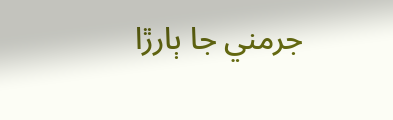جرمني جا ٻارڙا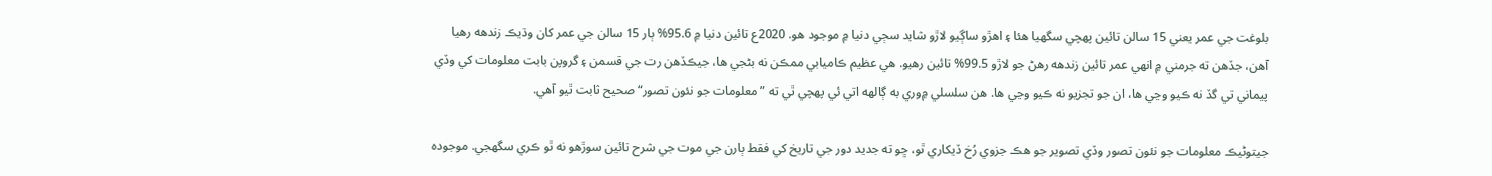بلوغت جي عمر يعني 15 سالن تائين پهچي سگھيا هئا ۽ اهڙو ساڳيو لاڙو شايد سڄي دنيا ۾ موجود هو. 2020ع تائين دنيا ۾ 95.6% ٻار 15 سالن جي عمر کان وڌيڪ زندهه رهيا آهن، جڏهن ته جرمني ۾ انهي عمر تائين زندهه رهڻ جو لاڙو 99.5% تائين رهيو. هي عظيم ڪاميابي ممڪن نه بڻجي ها، جيڪڏهن رت جي قسمن ۽ گروپن بابت معلومات کي وڏي پيماني تي گڏ نه ڪيو وڃي ها، ان جو تجزيو نه ڪيو وڃي ها. هن سلسلي ۾وري به ڳالهه اتي ئي پهچي ٿي ته ”معلومات جو نئون تصور“ صحيح ثابت ٿيو آهي.

جيتوڻيڪ معلومات جو نئون تصور وڏي تصوير جو هڪ جزوي رُخ ڏيکاري ٿو، ڇو ته جديد دور جي تاريخ کي فقط ٻارن جي موت جي شرح تائين سوڙهو نه ٿو ڪري سگھجي. موجوده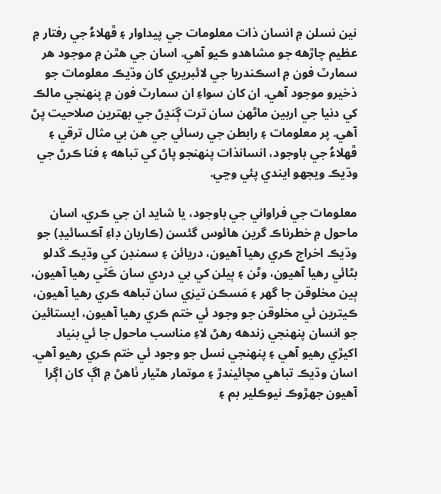نين نسلن ۾ انسان ذات معلومات جي پيداوار ۽ ڦهلاءُ جي رفتار ۾ عظيم چاڙهه جو مشاهدو ڪيو آهي. اسان جي هٿن ۾ موجود هر سمارٽ فون ۾ اسڪندريا جي لائبريري کان وڌيڪ معلومات جو ذخيرو موجود آهي. ان کان سواءِ ان سمارٽ فون ۾ پنهنجي مالڪ کي دنيا جي اربين ماڻهن سان ترت ڳنڍڻ جي بهترين صلاحيت پڻ آهي. پر معلومات ۽ رابطن جي رسائي جي هن بي مثال ترقي ۽ ڦهلاءُ جي باوجود، انسانذات پنهنجو پاڻ کي تباهه ۽ فنا ڪرڻ جي وڌيڪ ويجھو ايندي پئي وڃي.

معلومات جي فراواني جي باوجود، يا شايد ان جي ڪري، اسان ماحول ۾ خطرناڪ گرين هائوس گئسن (ڪاربان ڊاءِ آڪسائيڊ) جو وڌيڪ اخراج ڪري رهيا آهيون، دريائن ۽ سمنڊن کي وڌيڪ گدلو بڻائي رهيا آهيون، وڻن ۽ ٻيلن کي بي دردي سان ڪَٽي رهيا آهيون، ٻين مخلوقن جا گھر ۽ مَسڪن تيزي سان تباهه ڪري رهيا آهيون، ڪيترين ئي مخلوقن جو وجود ئي ختم ڪري رهيا آهيون، ايستائين جو انسان پنهنجي زندهه رهڻ لاءِ مناسب ماحول جا ئي بنياد اکيڙي رهيو آهي ۽ پنهنجي نسل جو وجود ئي ختم ڪري رهيو آهي. اسان وڌيڪ تباهي مچائيندڙ ۽ موتمار هٿيار ٺاهڻ ۾ اڳ کان اڳرا آهيون جهڙوڪ نيوڪلير بم ۽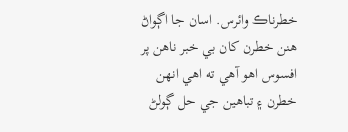خطرناڪ وائرس. اسان جا اڳواڻ هنن خطرن کان بي خبر ناهن پر افسوس اهو آهي ته اهي انهن خطرن ۽ تباهين جي حل ڳولڻ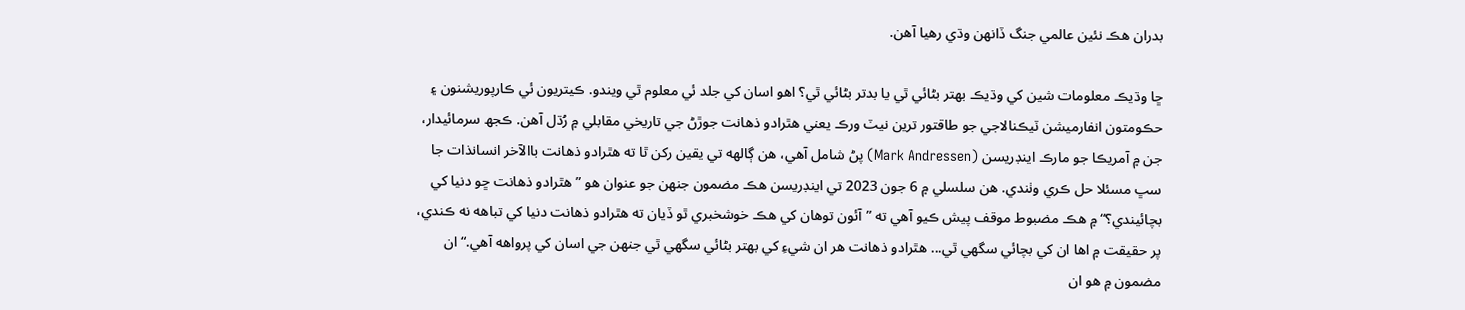بدران هڪ نئين عالمي جنگ ڏانهن وڌي رهيا آهن.

ڇا وڌيڪ معلومات شين کي وڌيڪ بهتر بڻائي ٿي يا بدتر بڻائي ٿي؟ اهو اسان کي جلد ئي معلوم ٿي ويندو. ڪيتريون ئي ڪارپوريشنون ۽ حڪومتون انفارميشن ٽيڪنالاجي جو طاقتور ترين نيٽ ورڪ يعني هٿرادو ذهانت جوڙڻ جي تاريخي مقابلي ۾ رُڌل آهن. ڪجھ سرمائيدار، جن ۾ آمريڪا جو مارڪ اينڊريسن (Mark Andressen) پڻ شامل آهي، هن ڳالهه تي يقين رکن ٿا ته هٿرادو ذهانت باالآخر انسانذات جا سڀ مسئلا حل ڪري وٺندي. هن سلسلي ۾ 6 جون 2023 تي اينڊريسن هڪ مضمون جنهن جو عنوان هو ”هٿرادو ذهانت ڇو دنيا کي بچائيندي؟“ ۾ هڪ مضبوط موقف پيش ڪيو آهي ته ”آئون توهان کي هڪ خوشخبري ٿو ڏيان ته هٿرادو ذهانت دنيا کي تباهه نه ڪندي، پر حقيقت ۾ اها ان کي بچائي سگھي ٿي... هٿرادو ذهانت هر ان شيءِ کي بهتر بڻائي سگھي ٿي جنهن جي اسان کي پرواهه آهي.“ ان مضمون ۾ هو ان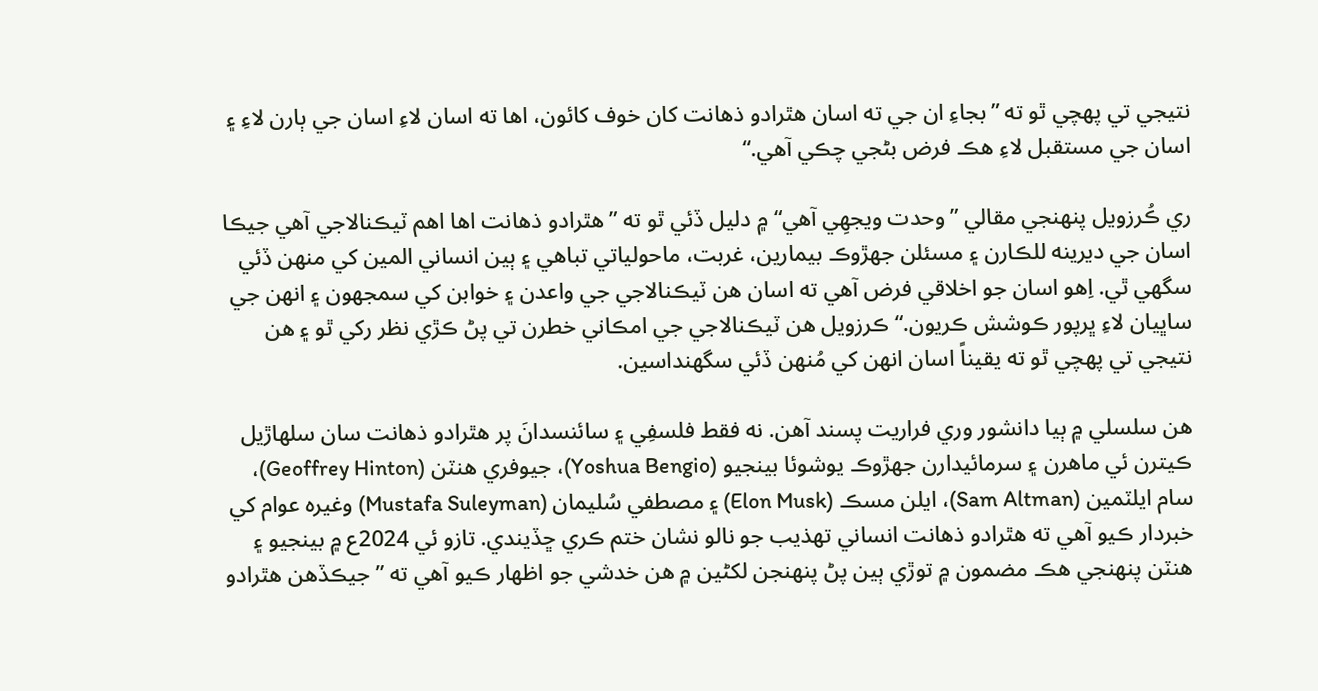نتيجي تي پهچي ٿو ته ”بجاءِ ان جي ته اسان هٿرادو ذهانت کان خوف کائون، اها ته اسان لاءِ اسان جي ٻارن لاءِ ۽ اسان جي مستقبل لاءِ هڪ فرض بڻجي چڪي آهي.“

ري ڪُرزويل پنهنجي مقالي ”وحدت ويجھِي آهي“ ۾ دليل ڏئي ٿو ته ”هٿرادو ذهانت اها اهم ٽيڪنالاجي آهي جيڪا اسان جي ديرينه للڪارن ۽ مسئلن جهڙوڪ بيمارين، غربت، ماحولياتي تباهي ۽ ٻين انساني المين کي منهن ڏئي سگھي ٿي. اِهو اسان جو اخلاقي فرض آهي ته اسان هن ٽيڪنالاجي جي واعدن ۽ خوابن کي سمجھون ۽ انهن جي ساڀيان لاءِ ڀرپور ڪوشش ڪريون.“ ڪرزويل هن ٽيڪنالاجي جي امڪاني خطرن تي پڻ ڪڙي نظر رکي ٿو ۽ هن نتيجي تي پهچي ٿو ته يقيناً اسان انهن کي مُنهن ڏئي سگھنداسين.

هن سلسلي ۾ ٻيا دانشور وري فراريت پسند آهن. نه فقط فلسفِي ۽ سائنسدانَ پر هٿرادو ذهانت سان سلهاڙيل ڪيترن ئي ماهرن ۽ سرمائيدارن جهڙوڪ يوشوئا بينجيو (Yoshua Bengio)، جيوفري هنٽن (Geoffrey Hinton)، سام ايلٽمين (Sam Altman)، ايلن مسڪ (Elon Musk) ۽ مصطفي سُليمان (Mustafa Suleyman) وغيره عوام کي خبردار ڪيو آهي ته هٿرادو ذهانت انساني تهذيب جو نالو نشان ختم ڪري ڇڏيندي. تازو ئي 2024ع ۾ بينجيو ۽ هنٽن پنهنجي هڪ مضمون ۾ توڙي ٻين پڻ پنهنجن لکڻين ۾ هن خدشي جو اظهار ڪيو آهي ته ”جيڪڏهن هٿرادو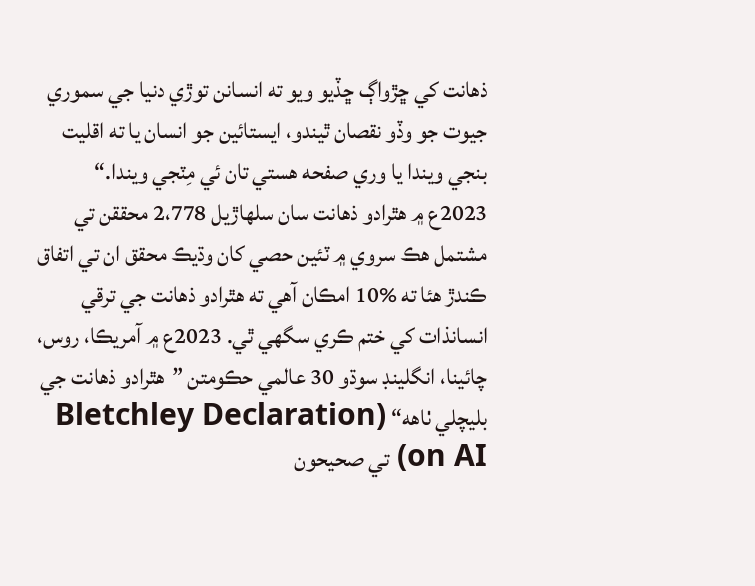ذهانت کي ڇڙواڳ ڇڏيو ويو ته انسانن توڙي دنيا جي سموري جيوت جو وڏو نقصان ٿيندو، ايستائين جو انسان يا ته اقليت بنجي ويندا يا وري صفحه هستي تان ئي مِٽجي ويندا.“ 2023ع ۾ هٿرادو ذهانت سان سلهاڙيل 2،778 محققن تي مشتمل هڪ سروي ۾ ٽئين حصي کان وڌيڪ محقق ان تي اتفاق ڪندڙ هئا ته %10 امڪان آهي ته هٿرادو ذهانت جي ترقي انسانذات کي ختم ڪري سگھي ٿي. 2023ع ۾ آمريڪا، روس، چائينا، انگلينڊ سوڌو 30 عالمي حڪومتن ”هٿرادو ذهانت جي بليچلي ٺاهه“ (Bletchley Declaration on AI) تي صحيحون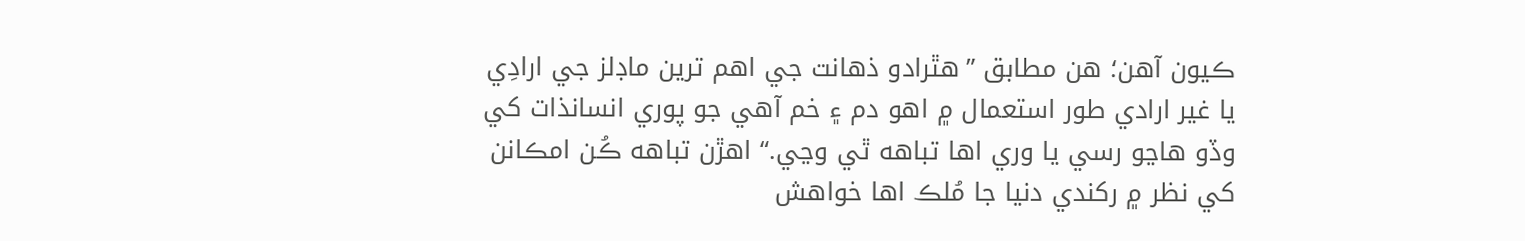ڪيون آهن؛ هن مطابق ”هٿرادو ذهانت جي اهم ترين ماڊلز جي ارادِي يا غير ارادي طور استعمال ۾ اهو دم ۽ خم آهي جو پوري انسانذات کي وڏو هاڃو رسي يا وري اها تباهه ٿي وڃي.“ اهڙن تباهه ڪُن امڪانن کي نظر ۾ رکندي دنيا جا مُلڪ اها خواهش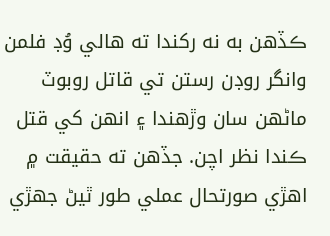ڪڏهن به نه رکندا ته هالي وُڊ فلمن وانگر روڊن رستن تي قاتل روبوٽ ماڻهن سان وڙهندا ۽ انهن کي قتل ڪندا نظر اچن. جڏهن ته حقيقت ۾ اهڙي صورتحال عملي طور ٿيڻ جهڙي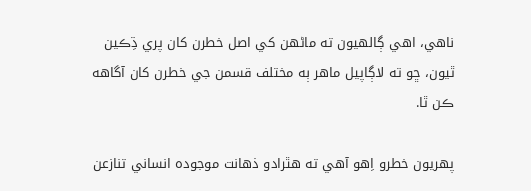ناهي، اهي ڳالهيون ته ماڻهن کي اصل خطرن کان پري ڌِڪين ٿيون، ڇو ته لاڳاپيل ماهر ٻه مختلف قسمن جي خطرن کان آگاهه ڪن ٿا.

پهريون خطرو اِهو آهي ته هٿرادو ذهانت موجوده انساني تنازعن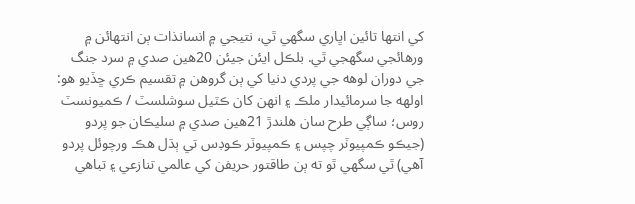کي انتها تائين اڀاري سگھي ٿي، نتيجي ۾ انسانذات ٻن انتهائن ۾ ورهائجي سگھجي ٿي. بلڪل ايئن جيئن 20هين صدي ۾ سرد جنگ جي دوران لوهه جي پردي دنيا کي ٻن گروهن ۾ تقسيم ڪري ڇڏيو هو: اولهه جا سرمائيدار ملڪ ۽ انهن کان ڪٽيل سوشلسٽ / ڪميونسٽ روس؛ ساڳي طرح سان هلندڙ 21هين صدي ۾ سليڪان جو پردو (جيڪو ڪمپيوٽر چپس ۽ ڪمپيوٽر ڪوڊس تي ٻڌل هڪ ورچوئل پردو آهي) ٿي سگھي ٿو ته ٻن طاقتور حريفن کي عالمي تنازعي ۽ تباهي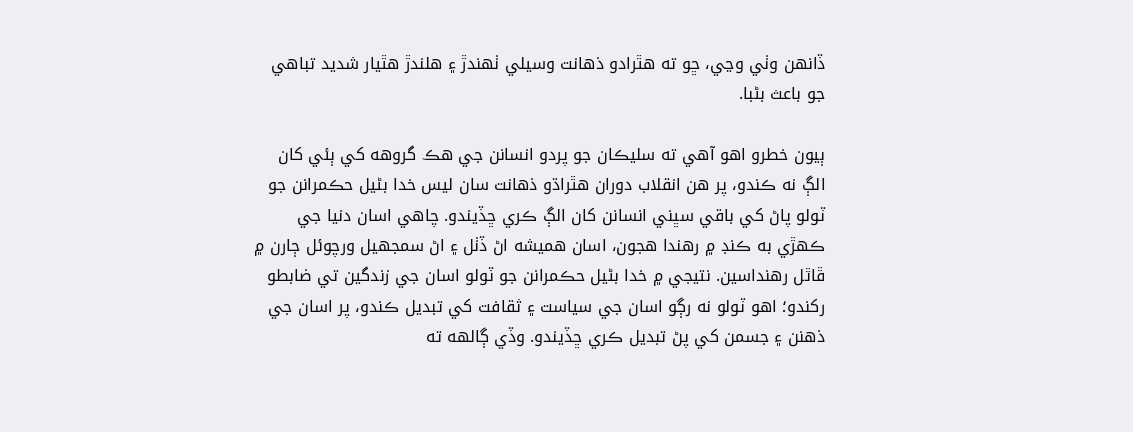ڏانهن وٺي وڃي، ڇو ته هٿرادو ذهانت وسيلي ٺهندڙ ۽ هلندڙ هٿيار شديد تباهي جو باعث بڻبا.

ٻيون خطرو اهو آهي ته سليڪان جو پردو انسانن جي هڪ گروهه کي ٻئي کان الڳ نه ڪندو، پر هن انقلاب دوران هٿراڌو ذهانت سان ليس خدا بڻيل حڪمرانن جو ٽولو پاڻ کي باقي سڀني انسانن کان الڳ ڪري ڇڏيندو. چاهي اسان دنيا جي ڪهڙي به ڪنڊ ۾ رهندا هجون، اسان هميشه اڻ ڏٺل ۽ اڻ سمجھيل ورچوئل ڄارن ۾ ڦاٿل رهنداسين. نتيجي ۾ خدا بڻيل حڪمرانن جو ٽولو اسان جي زندگين تي ضابطو رکندو؛ اهو ٽولو نه رڳو اسان جي سياست ۽ ثقافت کي تبديل ڪندو، پر اسان جي ذهنن ۽ جسمن کي پڻ تبديل ڪري ڇڏيندو. وڏي ڳالهه ته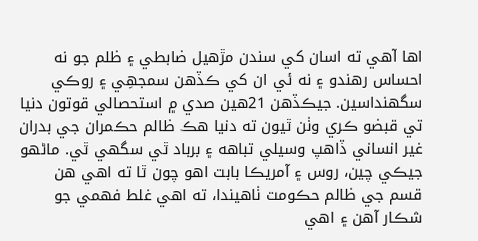اها آهي ته اسان کي سندن مڙهيل ضابطي ۽ ظلم جو نه احساس رهندو ۽ نه ئي ان کي ڪڏهن سمجھِي ۽ روڪي سگھنداسين. جيڪڏهن 21هين صدي ۾ استحصالي قوتون دنيا تي قبضو ڪري وٺن ٿيون ته دنيا هڪ ظالم حڪمران جي بدران غير انساني ڏاهپ وسيلي تباهه ۽ برباد ٿي سگھي ٿي. ماڻهو جيڪي چين، روس ۽ آمريڪا بابت اهو چون ٿا ته اهي هن قسم جي ظالم حڪومت ٺاهيندا، ته اهي غلط فهمي جو شڪار آهن ۽ اهي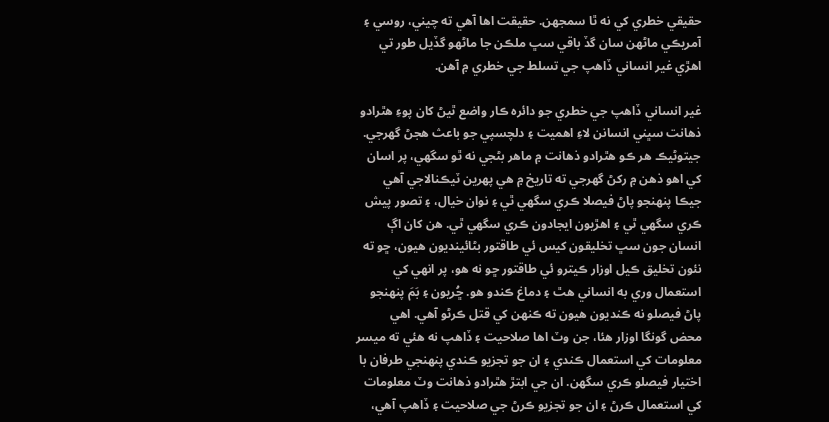حقيقي خطري کي نه ٿا سمجھن. حقيقت اها آهي ته چيني، روسي ۽ آمريڪي ماڻهن سان گڏ باقي سڀ ملڪن جا ماڻهو گڏيل طور تي اهڙي غير انساني ڏاهپ جي تسلط جي خطري ۾ آهن.

غير انساني ڏاهپ جي خطري جو دائره ڪار واضع ٿيڻ کان پوءِ هٿرادو ذهانت سڀني انسانن لاءِ اهميت ۽ دلچسپي جو باعث هجڻ گھرجي. جيتوڻيڪ هر ڪو هٿرادو ذهانت ۾ ماهر بڻجي نه ٿو سگھي، پر اسان کي اهو ذهن ۾ رکڻ گھرجي ته تاريخ ۾ هي پهرين ٽيڪنالاجي آهي جيڪا پنهنجو پاڻ فيصلا ڪري سگھي ٿي ۽ نوان خيال، ۽ تصور پيش ڪري سگھي ٿي ۽ اهڙيون ايجادون ڪري سگھي ٿي. هن کان اڳ انسان جون سڀ تخليقون کيس ئي طاقتور بڻائينديون هيون، ڇو ته نئون تخليق ڪيل اوزار ڪيترو ئي طاقتور ڇو نه هو، پر انهي کي استعمال وري به انساني هٿ ۽ دماغ ڪندو هو. ڇُريون ۽ بَمَ پنهنجو پاڻ فيصلو نه ڪنديون هيون ته ڪنهن کي قتل ڪرڻو آهي. اهي محض گونگا اوزار هئا، جن وٽ اها صلاحيت ۽ ڏاهپ نه هئي ته ميسر معلومات کي استعمال ڪندي ۽ ان جو تجزيو ڪندي پنهنجي طرفان با اختيار فيصلو ڪري سگھن. ان جي ابتڙ هٿرادو ذهانت وٽ معلومات کي استعمال ڪرڻ ۽ ان جو تجزيو ڪرڻ جي صلاحيت ۽ ڏاهپ آهي،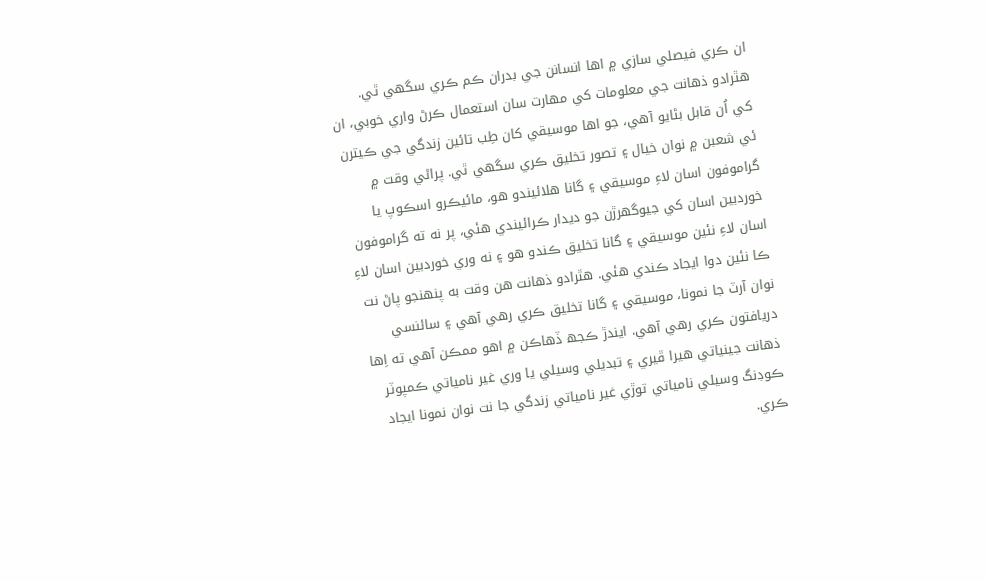ان ڪري فيصلي سازي ۾ اها انسانن جي بدران ڪم ڪري سگھي ٿي.
هٿرادو ذهانت جي معلومات کي مهارت سان استعمال ڪرڻ واري خوبي، ان کي اُن قابل بڻايو آهي، جو اها موسيقي کان طِب تائين زندگي جي ڪيترن ئي شعبن ۾ نوان خيال ۽ تصور تخليق ڪري سگھي ٿي. پراڻي وقت ۾ گراموفون اسان لاءِ موسيقي ۽ گانا هلائيندو هو، مائيڪرو اسڪوپ يا خوردبين اسان کي جيوگھرڙن جو ديدار ڪرائيندي هئي، پر نه ته گراموفون اسان لاءِ نئين موسيقي ۽ گانا تخليق ڪندو هو ۽ نه وري خوردبين اسان لاءِ ڪا نئين دوا ايجاد ڪندي هئي. هٿرادو ذهانت هن وقت به پنهنجو پاڻ نت نوان آرٽ جا نمونا، موسيقي ۽ گانا تخليق ڪري رهي آهي ۽ سائنسي دريافتون ڪري رهي آهي. ايندڙ ڪجھ ڏهاڪن ۾ اهو ممڪن آهي ته اِها ذهانت جينياتي هيرا ڦيري ۽ تبديلي وسيلي يا وري غير نامياتي ڪمپوٽر ڪوڊنگ وسيلي نامياتي توڙي غير نامياتي زندگي جا نت نوان نمونا ايجاد ڪري.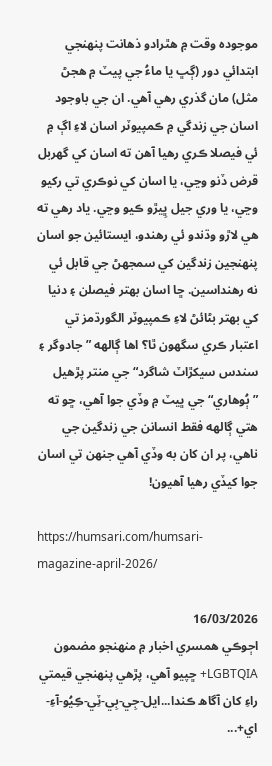موجوده وقت ۾ هٿرادو ذهانت پنهنجي ابتدائي دور (ڳڀ يا ماءُ جي پيٽ ۾ هجڻ مثل) مان گذري رهي آهي. ان جي باوجود اسان جي زندگي ۾ ڪمپيوٽر اسان لاءِ اڳ ۾ ئي فيصلا ڪري رهيا آهن ته اسان کي گھربل قرض ڏنو وڃي، يا اسان کي نوڪري تي رکيو وڃي، يا وري جيل ڀِيڙو ڪيو وڃي. ياد رهي ته هي لاڙو وڌندو ئي رهندو، ايستائين جو اسان پنهنجين زندگين کي سمجھڻ جي قابل ئي نه رهنداسين. ڇا اسان بهتر فيصلن ۽ دنيا کي بهتر بڻائڻ لاءِ ڪمپيوٽر الگورڌمز تي اعتبار ڪري سگھون ٿا؟ اها ڳالهه ”جادوگر ۽ سندس سيکڙاٽ شاگرد“ جي منتر پڙهيل ”ٻُوهاري“ جي ڀيٽ ۾ وڏي جوا آهي، ڇو ته هتي ڳالهه فقط انسانن جي زندگين جي ناهي، پر ان کان به وڏي آهي جنهن تي اسان جوا کيڏي رهيا آهيون!

https://humsari.com/humsari-magazine-april-2026/

16/03/2026
اڄوڪي ھمسري اخبار ۾ منھنجو مضمون LGBTQIA+ ڇپيو آھي، پڙھي پنھنجي قيمتي راءِ کان آگاھ ڪندا...ايل-جِي-بِي-ٽِي-ڪِيُو-آءِ-اي+...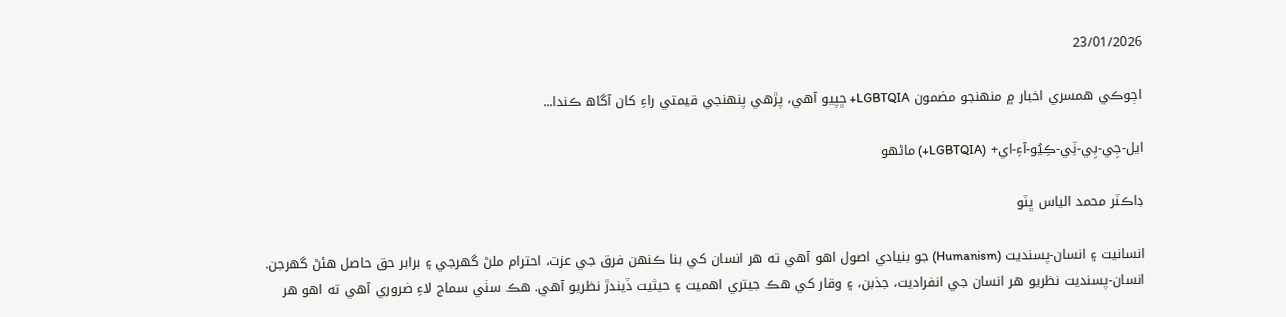23/01/2026

اڄوڪي ھمسري اخبار ۾ منھنجو مضمون LGBTQIA+ ڇپيو آھي، پڙھي پنھنجي قيمتي راءِ کان آگاھ ڪندا...

ايل-جِي-بِي-ٽِي-ڪِيُو-آءِ-اي+ (LGBTQIA+) ماڻهو

ڊاڪٽر محمد الياس ڀٽو

انسانيت ۽ انسان-پسنديت (Humanism) جو بنيادي اصول اهو آهي ته هر انسان کي بنا ڪنهن فرق جي عزت، احترام ملڻ گهرجي ۽ برابر حق حاصل هئڻ گهرجن. انسان-پسنديت نظريو هر انسان جي انفراديت، جذبن، ۽ وقار کي هڪ جيتري اهميت ۽ حيثيت ڏيندڙ نظريو آهي. هڪ سٺي سماج لاءِ ضروري آهي ته اهو هر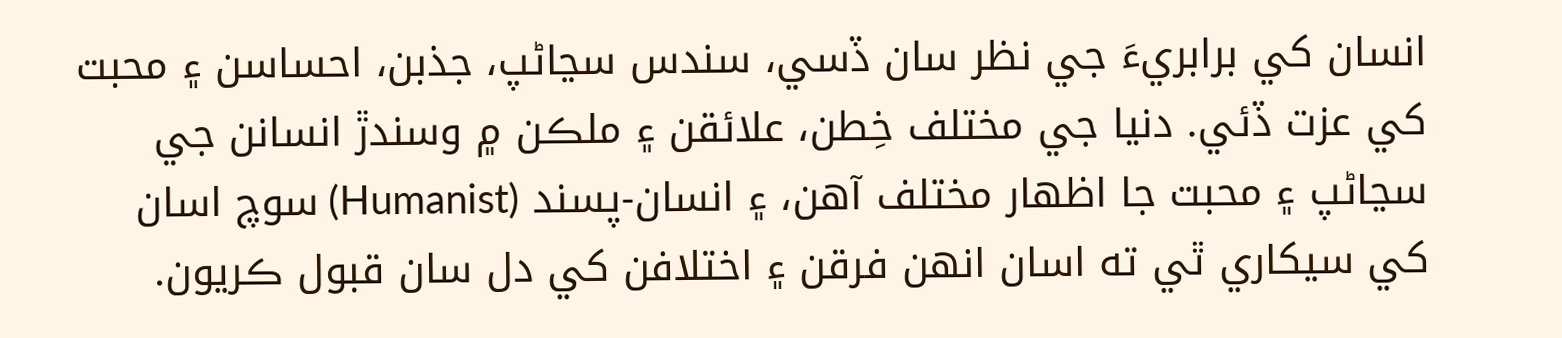انسان کي برابريءَ جي نظر سان ڏسي، سندس سڃاڻپ، جذبن، احساسن ۽ محبت کي عزت ڏئي. دنيا جي مختلف خِطن، علائقن ۽ ملڪن ۾ وسندڙ انسانن جي سڃاڻپ ۽ محبت جا اظهار مختلف آهن، ۽ انسان-پسند (Humanist) سوچ اسان کي سيکاري ٿي ته اسان انهن فرقن ۽ اختلافن کي دل سان قبول ڪريون.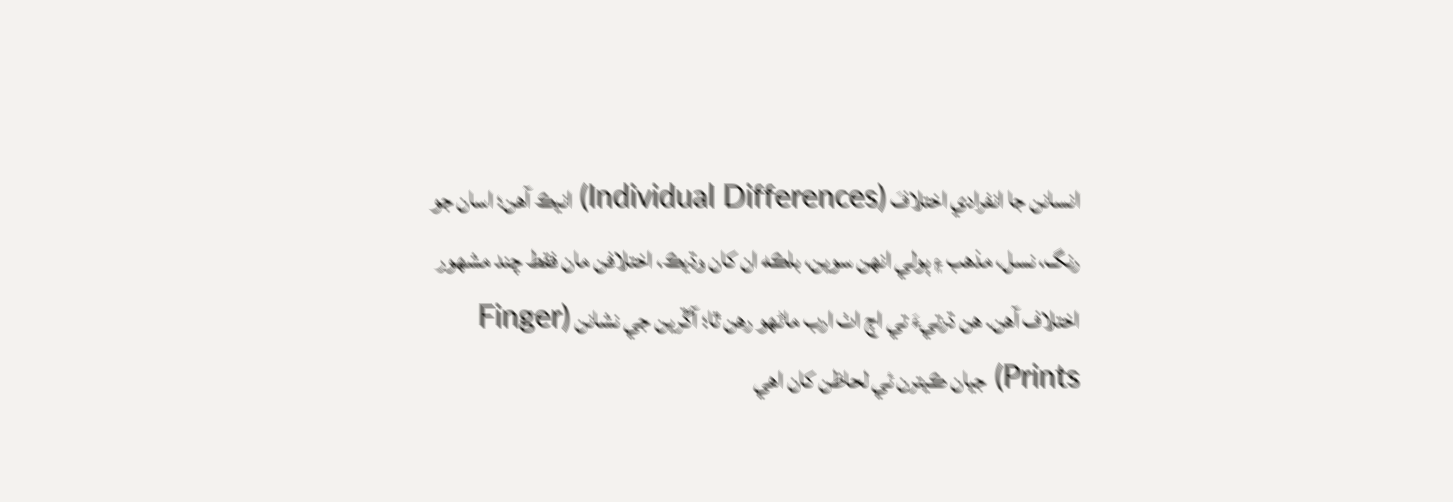انسانن جا انفرادي اختلافَ (Individual Differences) انيڪ آهن؛ اسان جو رنگ، نسل، مذهب ۽ ٻولي انهن سوين، بلڪه ان کان وڌيڪ، اختلافن مان فقط چند مشهور اختلاف آهن. هن ڌرتيءَ تي اڄ اٺ ارب ماڻهو رهن ٿا؛ آڱرين جي نشانن (Finger Prints) جيان ڪيترن ئي لحاظن کان اهي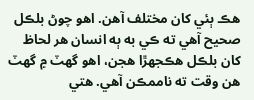هڪ ٻئي کان مختلف آهن. اهو چوڻ بلڪل صحيح آهي ته ڪي به ٻه انسان هر لحاظ کان بلڪل هڪجهڙا هجن، اهو گهٽ ۾ گهٽ هن وقت ته ناممڪن آهي. هتي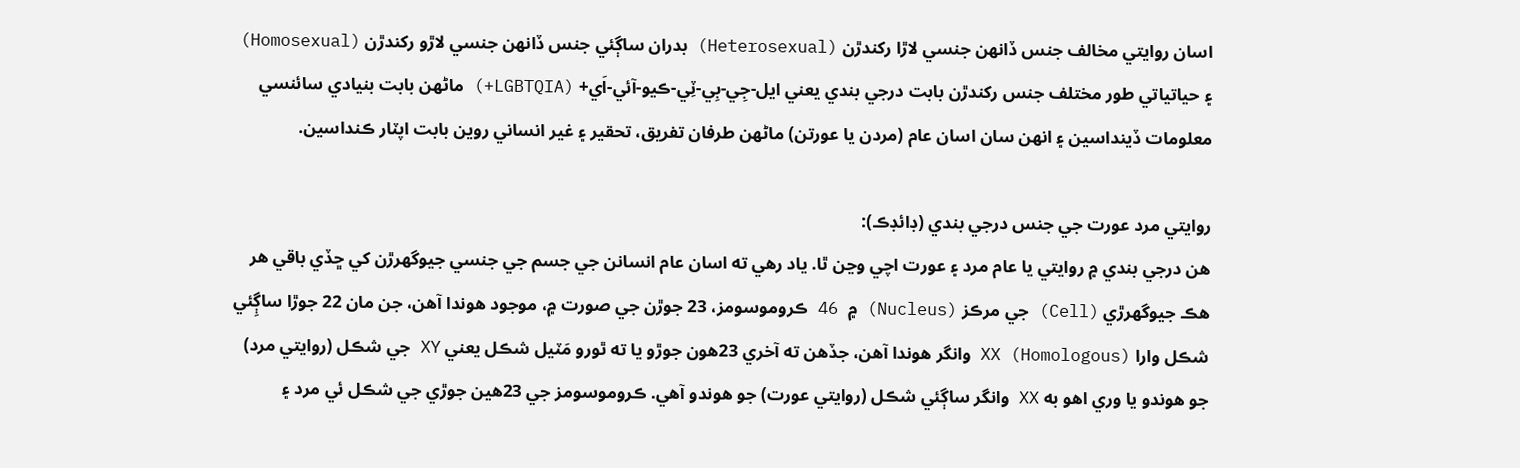اسان روايتي مخالف جنس ڏانهن جنسي لاڙا رکندڙن (Heterosexual) بدران ساڳئي جنس ڏانهن جنسي لاڙو رکندڙن (Homosexual) ۽ حياتياتي طور مختلف جنس رکندڙن بابت درجي بندي يعني ايل-جِي-بِي-ٽِي-ڪيو-آئي-اَي+ (LGBTQIA+) ماڻهن بابت بنيادي سائنسي معلومات ڏينداسين ۽ انهن سان اسان عام (مردن يا عورتن) ماڻهن طرفان تفريق، تحقير ۽ غير انساني روين بابت اپٽار ڪنداسين.

روايتي مرد عورت جي جنس درجي بندي (ڊائڊڪ):
هن درجي بندي ۾ روايتي يا عام مرد ۽ عورت اچي وڃن ٿا. ياد رهي ته اسان عام انسانن جي جسم جي جنسي جيوگهرڙن کي ڇڏي باقي هر هڪ جيوگهرڙي (Cell) جي مرڪز (Nucleus) ۾ 46 ڪروموسومز، 23 جوڙن جي صورت ۾، موجود هوندا آهن، جن مان 22 جوڙا ساڳِئي شڪل وارا (Homologous) XX وانگر هوندا آهن، جڏهن ته آخري 23هون جوڙو يا ته ٿورو مَٽيل شڪل يعني XY جي شڪل (روايتي مرد) جو هوندو يا وري اهو به XX وانگر ساڳئي شڪل (روايتي عورت) جو هوندو آهي. ڪروموسومز جي 23هين جوڙي جي شڪل ئي مرد ۽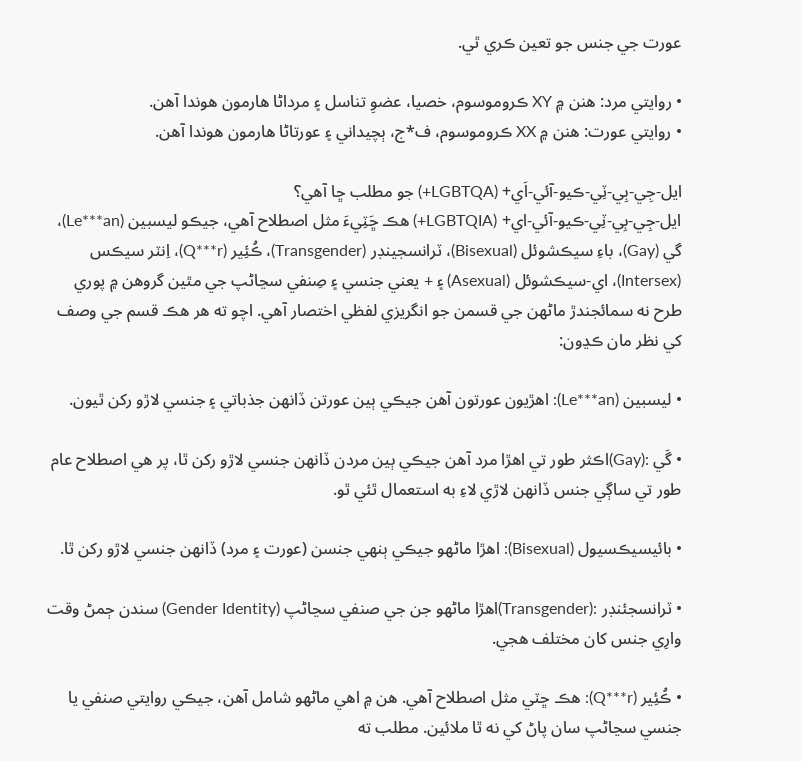عورت جي جنس جو تعين ڪري ٿي.

• روايتي مرد: هنن ۾ XY ڪروموسوم، خصيا، عضوِ تناسل ۽ مرداڻا هارمون هوندا آهن.
• روايتي عورت: هنن ۾ XX ڪروموسوم، ف*ج، ٻچيداني ۽ عورتاڻا هارمون هوندا آهن.

ايل-جِي-بِي-ٽِي-ڪيو-آئي-اَي+ (LGBTQA+) جو مطلب ڇا آهي؟
ايل-جِي-بِي-ٽِي-ڪيو-آئي-اي+ (LGBTQIA+) هڪ ڇَٽِيءَ مثل اصطلاح آهي، جيڪو ليسبين (Le***an)، گي (Gay)، باءِ سيڪشوئل (Bisexual)، ٽرانسجينڊر (Transgender)، ڪُئِير (Q***r)، اِنٽر سيڪس (Intersex)، اي-سيڪشوئل (Asexual) ۽ + يعني جنسي ۽ صِنفي سڃاڻپ جي مٿين گروهن ۾ پوري طرح نه سمائجندڙ ماڻهن جي قسمن جو انگريزي لفظي اختصار آهي. اچو ته هر هڪ قسم جي وصف کي نظر مان ڪڍون:

• ليسبين (Le***an): اهڙيون عورتون آهن جيڪي ٻين عورتن ڏانهن جذباتي ۽ جنسي لاڙو رکن ٿيون.

• گَي :(Gay)اڪثر طور تي اهڙا مرد آهن جيڪي ٻين مردن ڏانهن جنسي لاڙو رکن ٿا، پر هي اصطلاح عام طور تي ساڳي جنس ڏانهن لاڙي لاءِ به استعمال ٿئي ٿو.

• بائيسيڪسيول (Bisexual): اهڙا ماڻهو جيڪي ٻنهي جنسن (عورت ۽ مرد) ڏانهن جنسي لاڙو رکن ٿا.

• ٽرانسجئنڊر :(Transgender)اهڙا ماڻهو جن جي صنفي سڃاڻپ (Gender Identity) سندن ڄمڻ وقت وارِي جنس کان مختلف هجي.

• ڪُئِير (Q***r): هڪ ڇٽي مثل اصطلاح آهي. هن ۾ اهي ماڻهو شامل آهن، جيڪي روايتي صنفي يا جنسي سڃاڻپ سان پاڻ کي نه ٿا ملائين. مطلب ته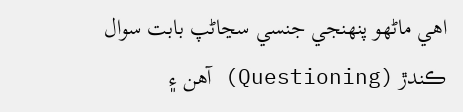اهي ماڻهو پنهنجي جنسي سڃاڻپ بابت سوال ڪندڙ (Questioning) آهن ۽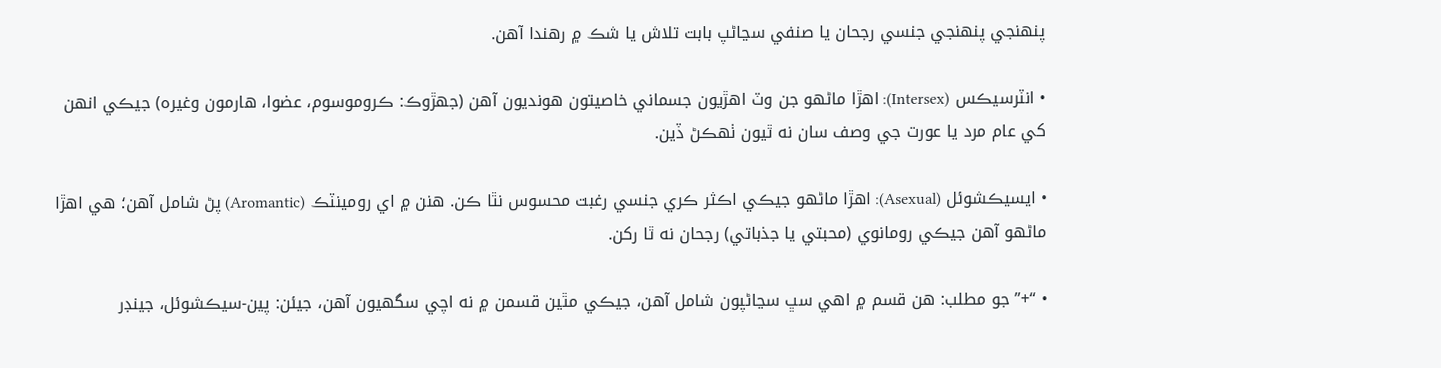پنهنجي پنهنجي جنسي رجحان يا صنفي سڃاڻپ بابت تلاش يا شڪ ۾ رهندا آهن.

• انٽرسيڪس (Intersex): اهڙا ماڻهو جن وٽ اهڙيون جسماني خاصيتون هونديون آهن (جهڙوڪ: ڪروموسوم، عضوا، هارمون وغيره) جيڪي انهن کي عام مرد يا عورت جي وصف سان نه ٿيون ٺهڪڻ ڏين.

• ايسيڪشوئل (Asexual): اهڙا ماڻهو جيڪي اڪثر ڪري جنسي رغبت محسوس نٿا ڪن. هنن ۾ اي رومينٽڪ (Aromantic) پڻ شامل آهن؛ هي اهڙا ماڻهو آهن جيڪي رومانوي (محبتي يا جذباتي) رجحان نه ٿا رکن.

• “+” جو مطلب: هن قسم ۾ اهي سڀ سڃاڻپون شامل آهن، جيڪي مٿين قسمن ۾ نه اچي سگهيون آهن، جيئن: پين-سيڪشوئل، جينڊر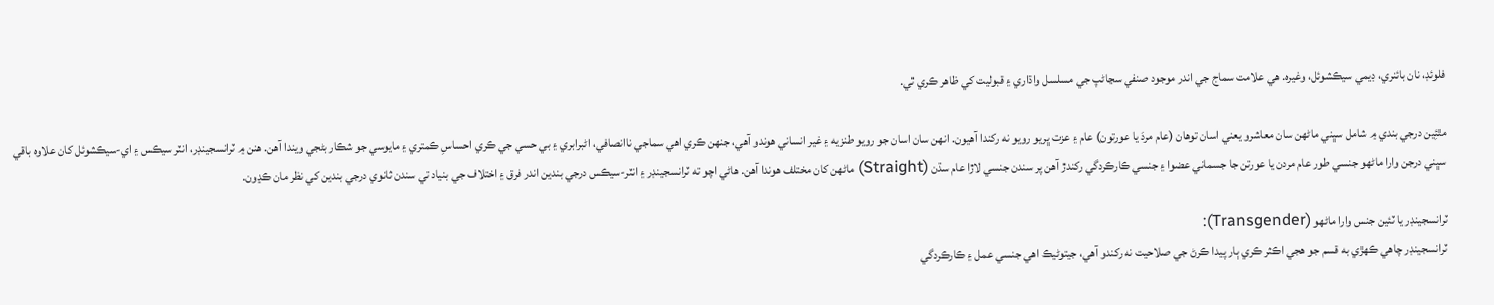فلوئڊ، نان بائنري، ڊيمي سيڪشوئل، وغيره. هي علامت سماج جي اندر موجود صنفي سڃاڻپ جي مسلسل واڌاري ۽ قبوليت کي ظاهر ڪري ٿي.

مٿئِين درجي بندي ۾ شامل سڀني ماڻهن سان معاشرو يعني اسان توهان (عام مردَ يا عورتون) عام ۽ عزت ڀريو رويو نه رکندا آهيون. انهن سان اسان جو رويو طنزيه ۽ غير انساني هوندو آهي، جنهن ڪري اهي سماجي ناانصافي، اڻبرابري ۽ بي حسي جي ڪري احساسِ ڪمتري ۽ مايوسي جو شڪار بڻجي ويندا آهن. هنن ۾ ٽرانسجينڊر، انٽر سيڪس ۽ اي-سيڪشوئل کان علاوه باقي سڀني درجن وارا ماڻهو جنسي طور عام مردن يا عورتن جا جسماني عضوا ۽ جنسي ڪارڪردگي رکندڙ آهن پر سندن جنسي لاڙا عام سڌن (Straight) ماڻهن کان مختلف هوندا آهن. هاڻي اچو ته ٽرانسجينڊر ۽ انٽر-سيڪس درجي بندين اندر فرق ۽ اختلاف جي بنياد تي سندن ثانوي درجي بندين کي نظر مان ڪڍون.

ٽرانسجينڊر يا ٽئين جنس وارا ماڻهو (Transgender):
ٽرانسجينڊر چاهي ڪهڙي به قسم جو هجي اڪثر ڪري ٻار پيدا ڪرڻ جي صلاحيت نه رکندو آهي، جيتوڻيڪ اهي جنسي عمل ۽ ڪارڪردگي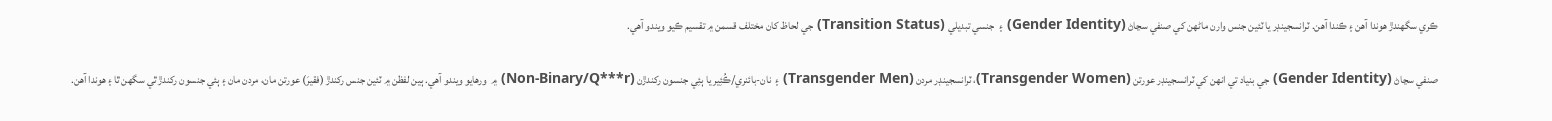ڪري سگهندڙ هوندا آهن ۽ ڪندا آهن. ٽرانسجينڊر يا ٽئين جنس وارن ماڻهن کي صنفي سڃاڻ (Gender Identity) ۽ جنسي تبديلي (Transition Status) جي لحاظ کان مختلف قسمن ۾ تقسيم ڪيو ويندو آهي.

صنفي سڃاڻ (Gender Identity) جي بنياد تي انهن کي ٽرانسجينڊر عورتن (Transgender Women)، ٽرانسجينڊر مردن (Transgender Men) ۽ نان-بائنري/ڪُئِير يا ٻئِي جنسون رکندڙن (Non-Binary/Q***r) ۾ ورهايو ويندو آهي. ٻين لفظن ۾ ٽئين جنس رکندڙ (فقيرَ) عورتن مان، مردن مان ۽ ٻئي جنسون رکندڙ ٿي سگهن ٿا ۽ هوندا آهن.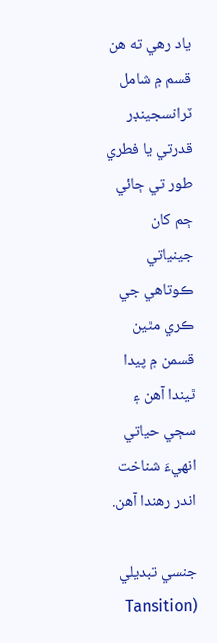ياد رهي ته هن قسم ۾ شامل ٽرانسجينڊر قدرتي يا فطري طور تي ڄائي ڄم کان جينياتي ڪوتاھي جي ڪري مٿين قسمن ۾ پيدا ٿيندا آهن ۽ سڄي حياتي انهيءَ شناخت اندر رهندا آهن.

جنسي تبديلي (Tansition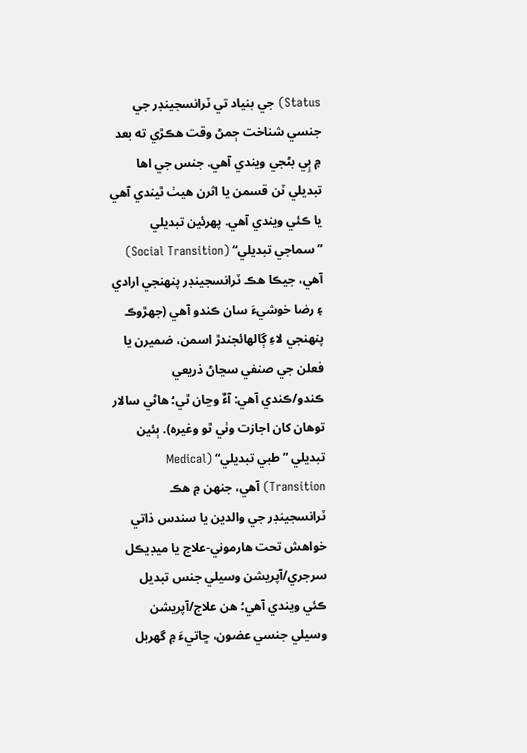Status) جي بنياد تي ٽرانسجينڊر جي جنسي شناخت ڄمڻ وقت هڪڙي ته بعد ۾ ٻِي بڻجي ويندي آهي. جنس جي اها تبديلي ٽن قسمن يا اثرن هيٺ ٿيندي آهي يا ڪئي ويندي آهي. پهرئين تبديلي ”سماجي تبديلي“ (Social Transition) آهي، جيڪا هڪ ٽرانسجينڊر پنهنجي ارادي ۽ رضا خوشيءَ سان ڪندو آهي (جهڙوڪ پنهنجي لاءِ ڳالهائجندڙ اسمن، ضميرن يا فعلن جي صنفي سڃاڻ ذريعي ڪندو/ڪندي آهي: آءٌ وڃان ٿي؛ هاڻي سالار توهان کان اجازت وٺي ٿو وغيره). ٻئين تبديلي ”طبي تبديلي“ (Medical Transition) آهي، جنهن ۾ هڪ ٽرانسجينڊر جي والدين يا سندس ذاتي خواهش تحت هارموني-علاج يا ميڊيڪل سرجري/آپريشن وسيلي جنس تبديل ڪئي ويندي آهي؛ هن علاج/آپريشن وسيلي جنسي عضون، ڇاتيءَ ۾ گهربل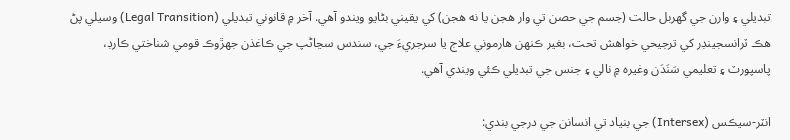تبديلي ۽ وارن جي گهربل حالت (جسم جي حصن تي وار هجن يا نه هجن) کي يقيني بڻايو ويندو آهي. آخر ۾ قانوني تبديلي (Legal Transition) وسيلي پڻ هڪ ٽرانسجينڊر کي ترجيحي خواهش تحت، بغير ڪنهن هارموني علاج يا سرجريءَ جي، سندس سڃاڻپ جي ڪاغذن جهڙوڪ قومي شناختي ڪارڊ، پاسپورٽ ۽ تعليمي سَنَدَن وغيره ۾ نالي ۽ جنس جي تبديلي ڪئي ويندي آهي.

انٽر-سيڪس (Intersex) جي بنياد تي انسانن جي درجي بندي: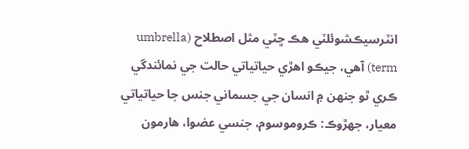انٽرسيڪشوئلٽي هڪ ڇٽي مثل اصطلاح (umbrella term) آهي، جيڪو اهڙي حياتياتي حالت جي نمائندگي ڪري ٿو جنهن ۾ انسان جي جسماني جنس جا حياتياتي معيار، جهڙوڪ: ڪروموسوم، جنسي عضوا، هارمون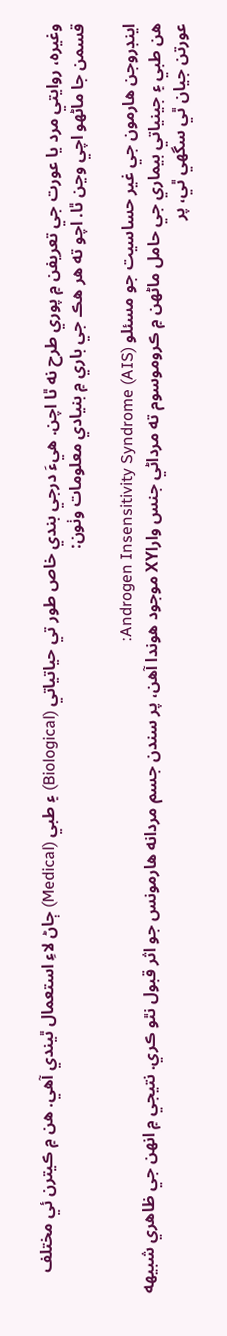وغيره، روايتي مرد يا عورت جي تعريفن ۾ پوري طرح نه ٿا اچن. هيءَ درجي بندي خاص طور تي حياتياتي (Biological) ۽ طبي (Medical) ڄاڻ لاءِ استعمال ٿيندي آهي. هن ۾ ڪيترن ئي مختلف قسمن جا ماڻهو اچي وڃن ٿا. اچو ته هر هڪ جي باري ۾ بنيادي معلومات وٺون:

اينڊروجن هارمون جي غير حساسيت جو مسئلو Androgen Insensitivity Syndrome (AIS):
هن طبي ۽ جينياتي بيماري جي حامل ماڻهن ۾ ڪروموسوم ته مرداڻي جنس واراXY موجود هوندا آهن، پر سندن جسم مردانه هارمونس جو اثر قبول نٿو ڪري. نتيجي ۾ انهن جي ظاهري شبيهه عورتن جيان ٿي سگهي ٿي، پر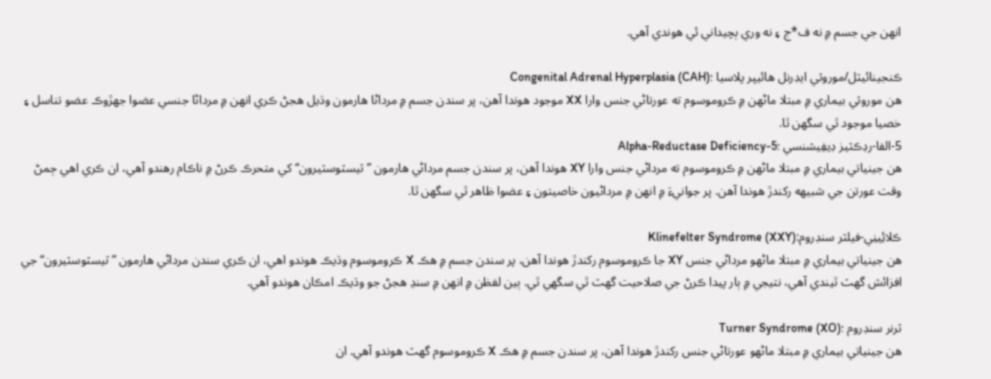انهن جي جسم ۾ نه ف*ج ۽ نه وري ٻچيداني ئي هوندي آهي.

ڪنجينائيٽل/موروثي ايڊرنل هائيپر پلاسيا :Congenital Adrenal Hyperplasia (CAH)
هن موروثي بيماري ۾ مبتلا ماڻهن ۾ ڪروموسوم ته عورتاڻي جنس وارا XX موجود هوندا آهن، پر سندن جسم ۾ مرداڻا هارمون وڌيل هجڻ ڪري انهن ۾ مرداڻا جنسي عضوا جهڙوڪ عضو تناسل ۽ خصيا موجود ٿي سگهن ٿا.
5-الفا-رڊڪٽيز ڊيفِيشنسي :5-Alpha-Reductase Deficiency
هن جينياتي بيماري ۾ مبتلا ماڻهن ۾ ڪروموسوم ته مرداڻي جنس وارا XY هوندا آهن، پر سندن جسم مرداڻي هارمون ”ٽيسٽوسٽيرون“ کي متحرڪ ڪرڻ ۾ ناڪام رهندو آهي، ان ڪري اهي ڄمڻ وقت عورتن جي شبيهه رکندڙ هوندا آهن. پر جوانيءَ ۾ انهن ۾ مرداڻيون خاصيتون ۽ عضوا ظاهر ٿي سگهن ٿا.

ڪلائِينِي-فيلٽر سنڊروم:Klinefelter Syndrome (XXY)
هن جينياتي بيماري ۾ مبتلا ماڻهو مرداڻي جنس XY جا ڪروموسوم رکندڙ هوندا آهن، پر سندن جسم ۾ هڪ X ڪروموسوم وڌيڪ هوندو اهي، ان ڪري سندن مرداڻي هارمون ”ٽيسٽوسٽيرون“ جي افزائش گهٽ ٿيندي آهي، نتيجي ۾ ٻار پيدا ڪرڻ جي صلاحيت گهٽ ٿي سگهي ٿي. ٻين لفظن ۾ انهن ۾ سنڍ هجڻ جو وڌيڪ امڪان هوندو آهي.

ٽرنر سنڊروم :Turner Syndrome (XO)
هن جينياتي بيماري ۾ مبتلا ماڻهو عورتاڻي جنس رکندڙ هوندا آهن، پر سندن جسم ۾ هڪ X ڪروموسوم گهٽ هوندو آهي. ان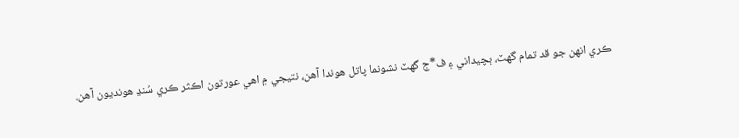ڪري انهن جو قد تمام گهٽ، ٻچيداني ۽ ف*ج گهٽ نشونما پاتل هوندا آهن، نتيجي ۾ اهي عورتون اڪثر ڪري سُنڍ هونديون آهن.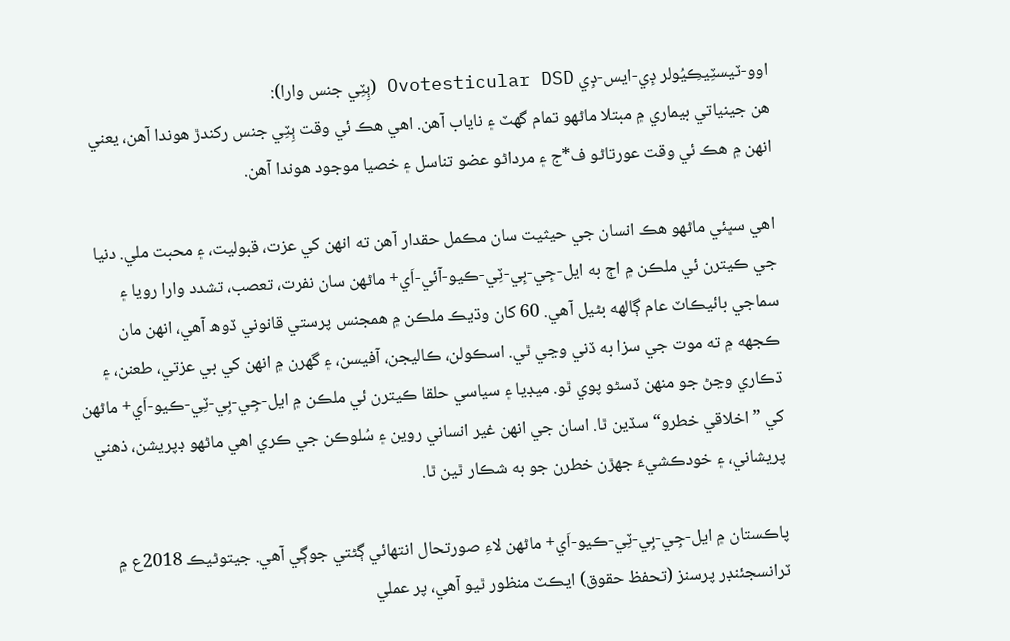اوو-ٽيسٽِيڪِيُولر ڊِي-ايس-ڊِي Ovotesticular DSD (ٻِٽِي جنس وارا):
هن جينياتي بيماري ۾ مبتلا ماڻهو تمام گهٽ ۽ ناياب آهن. اهي هڪ ئي وقت ٻِٽِي جنس رکندڙ هوندا آهن، يعني انهن ۾ هڪ ئي وقت عورتاڻو ف*ج ۽ مرداڻو عضو تناسل ۽ خصيا موجود هوندا آهن.

اهي سڀئي ماڻهو هڪ انسان جي حيثيت سان مڪمل حقدار آهن ته انهن کي عزت، قبوليت، ۽ محبت ملي. دنيا جي ڪيترن ئي ملڪن ۾ اڄ به ايل-جِي-بِي-ٽِي-ڪيو-آئي-اَي+ ماڻهن سان نفرت، تعصب، تشدد وارا رويا ۽ سماجي بائيڪاٽ عام ڳالهه بڻيل آهي. 60 کان وڌيڪ ملڪن ۾ همجنس پرستي قانوني ڏوھ آهي، انهن مان ڪجهه ۾ ته موت جي سزا به ڏني وڃي ٿي. اسڪولن، ڪاليجن، آفيسن، ۽ گهرن ۾ انهن کي بي عزتي، طعنن، ۽ ڌڪاري وڃڻ جو منهن ڏسڻو پوي ٿو. ميڊيا ۽ سياسي حلقا ڪيترن ئي ملڪن ۾ ايل-جِي-بِي-ٽِي-ڪيو-اَي+ ماڻهن کي ”اخلاقي خطرو“ سڏين ٿا. اسان جي انهن غير انساني روين ۽ سُلوڪن جي ڪري اهي ماڻهو ڊپريشن، ذهني پريشاني، ۽ خودڪشيءَ جهڙن خطرن جو به شڪار ٿين ٿا.

پاڪستان ۾ ايل-جِي-بِي-ٽِي-ڪيو-اَي+ ماڻهن لاءِ صورتحال انتهائي ڳڻتي جوڳي آهي. جيتوڻيڪ 2018ع ۾ ٽرانسجئنڊر پرسنز (تحفظ حقوق) ايڪٽ منظور ٿيو آهي، پر عملي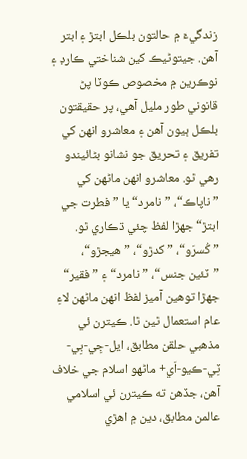زندگيءَ ۾ حالتون بلڪل ابتڙ ۽ ابتر آهن. جيتوڻيڪ کين شناختي ڪارڊ ۽ نوڪرين ۾ مخصوص ڪوٽا پڻ قانوني طور مليل آهي، پر حقيقتون بلڪل ٻيون آهن ۽ معاشرو انهن کي تفريق ۽ تحريق جو نشانو بڻائيندو رهي ٿو. معاشرو انهن ماڻهن کي ”ناپاڪ“، ”نامرد“ يا ”فطرت جي ابتڙ“ جهڙا لفظ چئي ڌڪاري ٿو. ”کُسرَو“، ”کدڙو“، ”هيجڙو“، ”ٽئين جنس“، ”نامرد“ ۽ ”فقير“ جهڙا توهين آميز لفظ انهن ماڻهن لاءِ عام استعمال ٿين ٿا. ڪيترن ئي مذهبي حلقن مطابق، ايل-جِي-بِي-ٽِي-ڪيو-اَي+ ماڻهو اسلام جي خلاف آهن، جڏهن ته ڪيترن ئي اسلامي عالمن مطابق، دين ۾ اهڙي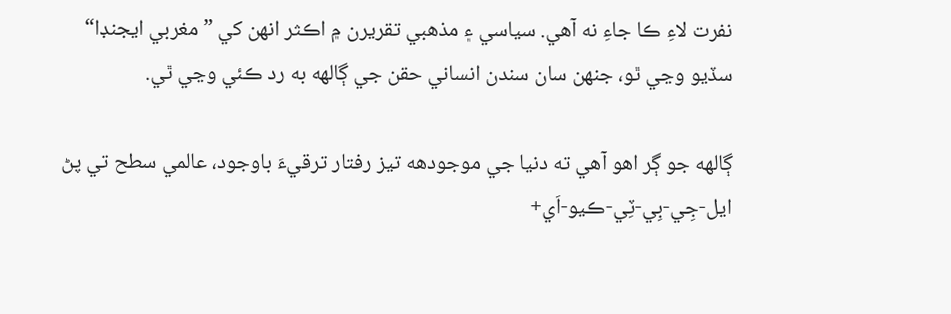نفرت لاءِ ڪا جاءِ نه آهي. سياسي ۽ مذهبي تقريرن ۾ اڪثر انهن کي ”مغربي ايجنڊا“ سڏيو وڃي ٿو، جنهن سان سندن انساني حقن جي ڳالهه به رد ڪئي وڃي ٿي.

ڳالهه جو ڳر اهو آهي ته دنيا جي موجودهه تيز رفتار ترقيءَ باوجود، عالمي سطح تي پڻ ايل-جِي-بِي-ٽِي-ڪيو-اَي+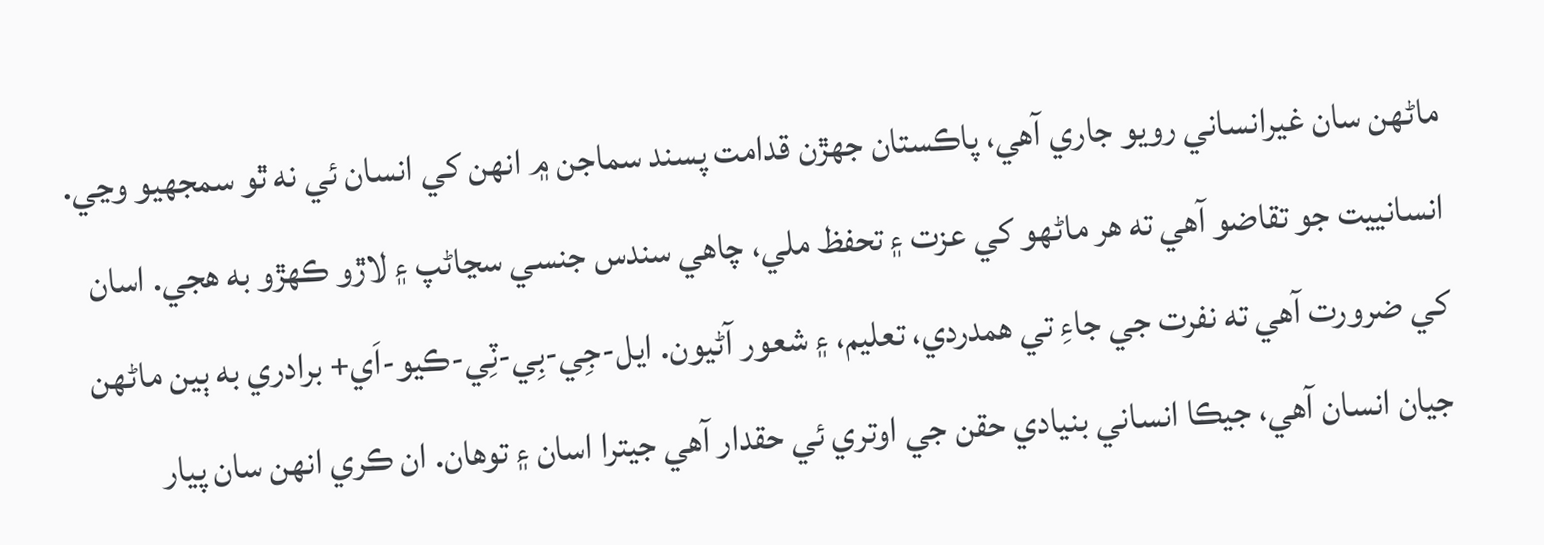ماڻهن سان غيرانساني رويو جاري آهي، پاڪستان جهڙن قدامت پسند سماجن ۾ انهن کي انسان ئي نه ٿو سمجهيو وڃي. انسانييت جو تقاضو آهي ته هر ماڻهو کي عزت ۽ تحفظ ملي، چاهي سندس جنسي سڃاڻپ ۽ لاڙو ڪهڙو به هجي. اسان کي ضرورت آهي ته نفرت جي جاءِ تي همدردي، تعليم، ۽ شعور آڻيون. ايل-جِي-بِي-ٽِي-ڪيو-اَي+ برادري به ٻين ماڻهن جيان انسان آهي، جيڪا انساني بنيادي حقن جي اوتري ئي حقدار آهي جيترا اسان ۽ توهان. ان ڪري انهن سان پيار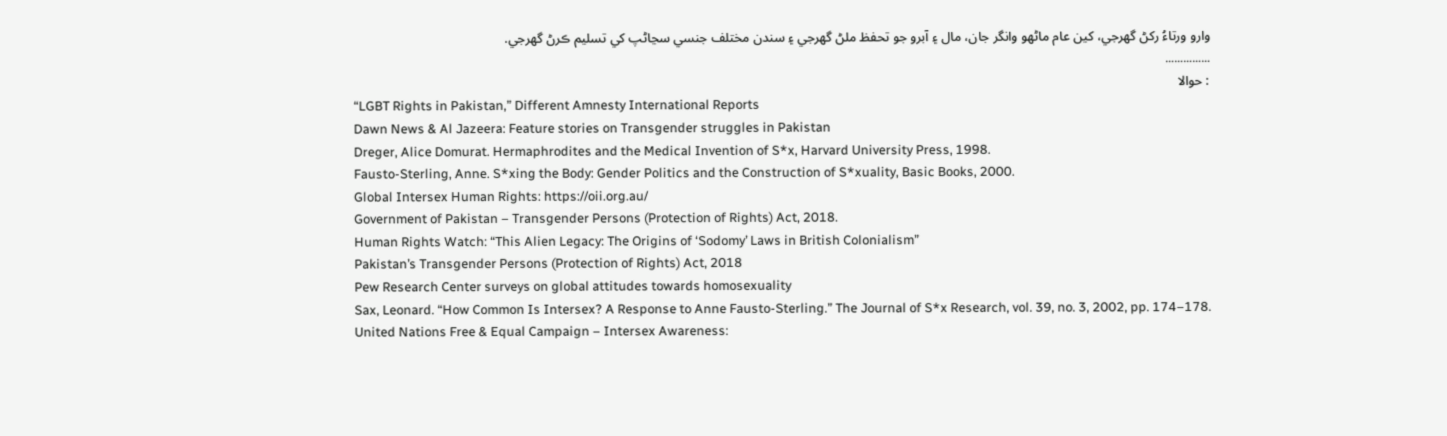وارو ورتاءُ رکڻ گهرجي، کين عام ماڻهو وانگر جان، مال ۽ آبرو جو تحفظ ملڻ گهرجي ۽ سندن مختلف جنسي سڃاڻپ کي تسليم ڪرڻ گهرجي.
……………
: حوالا
“LGBT Rights in Pakistan,” Different Amnesty International Reports
Dawn News & Al Jazeera: Feature stories on Transgender struggles in Pakistan
Dreger, Alice Domurat. Hermaphrodites and the Medical Invention of S*x, Harvard University Press, 1998.
Fausto-Sterling, Anne. S*xing the Body: Gender Politics and the Construction of S*xuality, Basic Books, 2000.
Global Intersex Human Rights: https://oii.org.au/
Government of Pakistan – Transgender Persons (Protection of Rights) Act, 2018.
Human Rights Watch: “This Alien Legacy: The Origins of ‘Sodomy’ Laws in British Colonialism”
Pakistan’s Transgender Persons (Protection of Rights) Act, 2018
Pew Research Center surveys on global attitudes towards homosexuality
Sax, Leonard. “How Common Is Intersex? A Response to Anne Fausto-Sterling.” The Journal of S*x Research, vol. 39, no. 3, 2002, pp. 174–178.
United Nations Free & Equal Campaign – Intersex Awareness: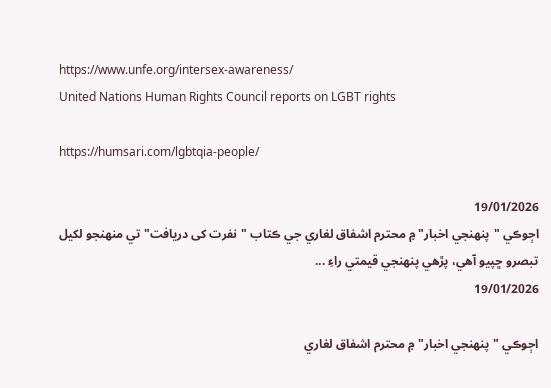https://www.unfe.org/intersex-awareness/
United Nations Human Rights Council reports on LGBT rights

https://humsari.com/lgbtqia-people/

19/01/2026
اڄوڪي "پنھنجي اخبار" ۾ محترم اشفاق لغاري جي ڪتاب "نفرت کی دریافت" تي منھنجو لکيل تبصرو ڇپيو آھي، پڙھي پنھنجي قيمتي راءِ ...
19/01/2026

اڄوڪي "پنھنجي اخبار" ۾ محترم اشفاق لغاري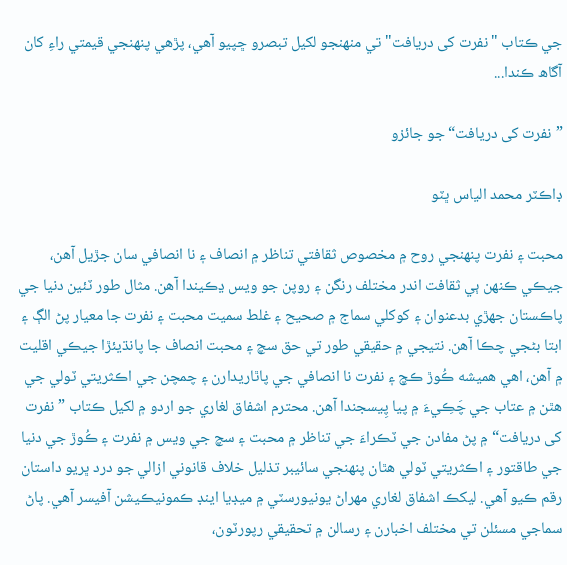جي ڪتاب "نفرت کی دریافت" تي منھنجو لکيل تبصرو ڇپيو آھي، پڙھي پنھنجي قيمتي راءِ کان آگاھ ڪندا...

”نفرت کی دريافت“ جو جائزو

ڊاڪٽر محمد الياس ڀٽو

محبت ۽ نفرت پنهنجي روح ۾ مخصوص ثقافتي تناظر ۾ انصاف ۽ نا انصافي سان جڙيل آهن، جيڪي ڪنهن ٻي ثقافت اندر مختلف رنگن ۽ روپن جو ويس ڍڪيندا آهن. مثال طور ٽئين دنيا جي پاڪستان جهڙي بدعنوان ۽ کوکلي سماج ۾ صحيح ۽ غلط سميت محبت ۽ نفرت جا معيار پڻ الڳ ۽ ابتا بڻجي چڪا آهن. نتيجي ۾ حقيقي طور تي حق سچ ۽ محبت انصاف جا پانڌيئڙا جيڪي اقليت ۾ آهن، اهي هميشه ڪُوڙ ڪچ ۽ نفرت نا انصافي جي پاٿاريدارن ۽ چمچن جي اڪثريتي ٽولي جي هٿن ۾ عتاب جي چَڪِيءَ ۾ پيا پِيسجندا آهن. محترم اشفاق لغاري جو اردو ۾ لکيل ڪتاب ”نفرت کی دريافت“ ۾ پڻ مفادن جي ٽڪراءَ جي تناظر ۾ محبت ۽ سچ جي ويس ۾ نفرت ۽ ڪُوڙ جي دنيا جي طاقتور ۽ اڪثريتي ٽولي هٿان پنهنجي سائيبر تذليل خلاف قانوني ازالي جو درد ڀريو داستان رقم ڪيو آهي. ليکڪ اشفاق لغاري مهراڻ يونيورسٽي ۾ ميڊيا اينڊ ڪمونيڪيشن آفيسر آهي. پاڻ سماجي مسئلن تي مختلف اخبارن ۽ رسالن ۾ تحقيقي رپورٽون،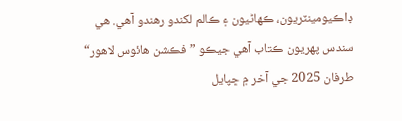ڊاڪيومينٽريون، ڪهاڻيون ۽ ڪالم لکندو رهندو آهي. هي سندس پهريون ڪتاب آهي جيڪو ”فڪشن هائوس لاهور“ طرفان 2025 جي آخر ۾ ڇپايل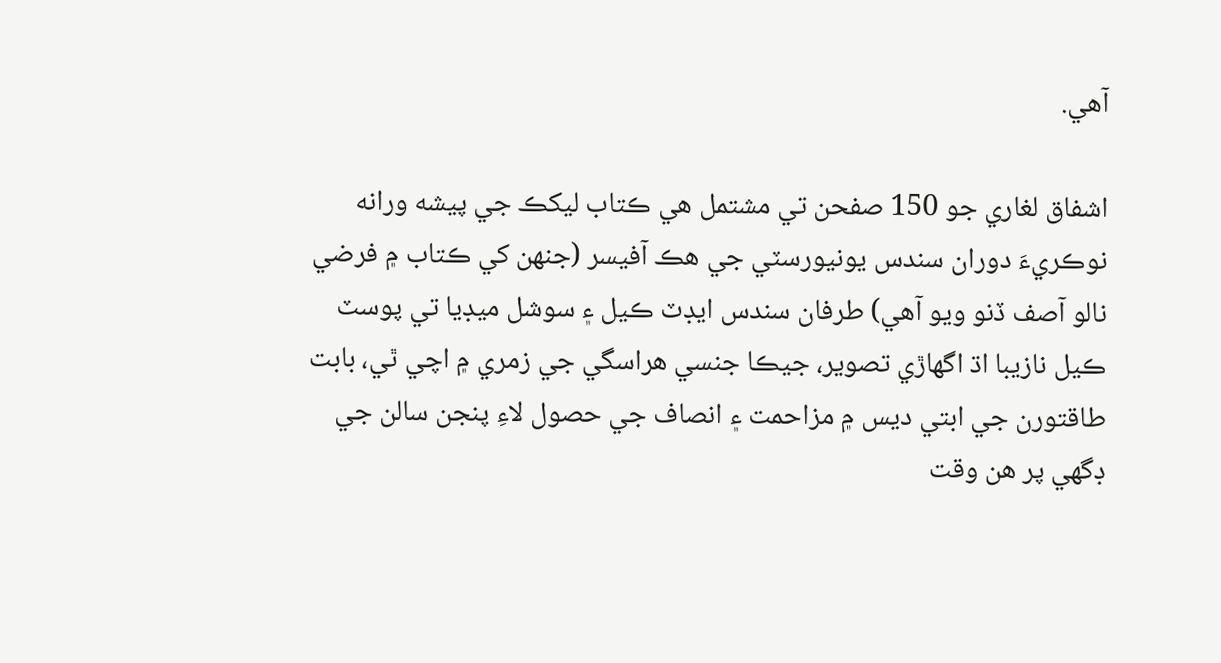آهي.

اشفاق لغاري جو 150 صفحن تي مشتمل هي ڪتاب ليکڪ جي پيشه ورانه نوڪريءَ دوران سندس يونيورسٽي جي هڪ آفيسر (جنهن کي ڪتاب ۾ فرضي نالو آصف ڏنو ويو آهي) طرفان سندس ايڊٽ ڪيل ۽ سوشل ميڊيا تي پوسٽ ڪيل نازيبا اڌ اگهاڙي تصوير، جيڪا جنسي هراسگي جي زمري ۾ اچي ٿي، بابت طاقتورن جي ابتي ديس ۾ مزاحمت ۽ انصاف جي حصول لاءِ پنجن سالن جي ڊگهي پر هن وقت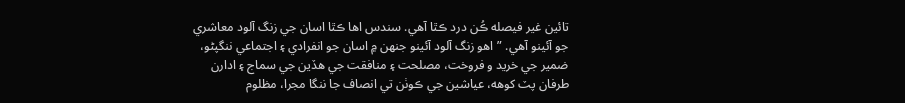تائين غير فيصله ڪُن درد ڪٿا آهي. سندس اها ڪٿا اسان جي زنگ آلود معاشري جو آئينو آهي. ”اهو زنگ آلود آئينو جنهن ۾ اسان جو انفرادي ۽ اجتماعي ننگپڻو، ضمير جي خريد و فروخت، مصلحت ۽ منافقت جي هڏين جي سماج ۽ ادارن طرفان پٽ کوهه، عياشين جي ڪوٺن تي انصاف جا ننگا مجرا، مظلوم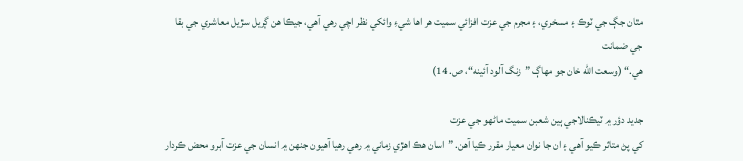مٿان جڳ جي ٽوڪ ۽ مسخري، ۽ مجرم جي عزت افزائي سميت هر اها شيءِ وائکي نظر اچي رهي آهي، جيڪا هن ڳريل سڙيل معاشري جي بقا جي ضمانت
هي.“ (وسعت الله خان جو مهاڳ ”زنگ آلود آئينه“، ص. 14)

جديد دؤر ۾ ٽيڪنالاجي ٻين شعبن سميت ماڻهو جي عزت
کي پڻ متاثر ڪيو آهي ۽ ان جا نوان معيار مقرر ڪيا آهن. ”اسان هڪ اهڙي زماني ۾ رهي رهيا آهيون جنهن ۾ انسان جي عزت آبرو محض ڪردار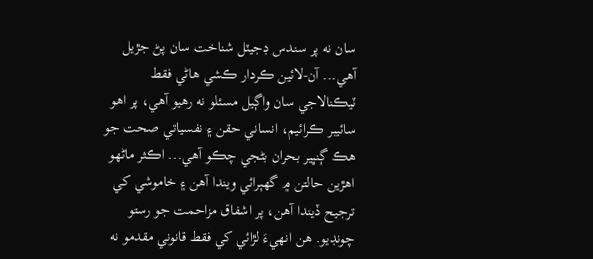سان نه پر سندس ڊجيٽل شناخت سان پڻ جڙيل آهي... آن-لائين ڪردار ڪشي هاڻي فقط ٽيڪنالاجي سان واڳيل مسئلو نه رهيو آهي، پر اهو سائيبر ڪرائيم، انساني حقن ۽ نفسياتي صحت جو هڪ ڳنڀير بحران بڻجي چڪو آهي... اڪثر ماڻهو اهڙين حالتن ۾ گهٻرائي ويندا آهن ۽ خاموشي کي ترجيح ڏيندا آهن، پر اشفاق مزاحمت جو رستو چونڊيو. هن انهيءَ لڙائي کي فقط قانوني مقدمو نه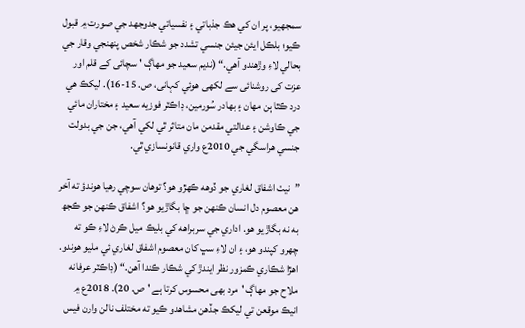سمجهيو، پر ان کي هڪ جذباتي ۽ نفسياتي جدوجهد جي صورت ۾ قبول ڪيو؛ بلڪل ايئن جيئن جنسي تشدد جو شڪار شخص پنهنجي وقار جي بحالي لاءِ وڙهندو آهي.“ (نديم سعيد جو مهاڳ ' سچائی کے قلم اور عزت کی روشنائی سے لکھی هوئي کہانی، ص. 15-16). ليکڪ هي درد ڪٿا ٻن مهان ۽ بهادر سُورمين، ڊاڪٽر فوزيه سعيد ۽ مختاران مائي جي ڪاوشن ۽ عدالتي مقدمن مان متاثر ٿي لکي آهي، جن جي بدولت جنسي هراسگي جي 2010ع واري قانونسازي ٿي.

”نيٺ اشفاق لغاري جو ڏوهه ڪهڙو هو؟ توهان سوچي رهيا هوندؤ ته آخر هن معصوم دل انسان ڪنهن جو ڇا بگاڙيو هو؟ اشفاق ڪنهن جو ڪجھ به نه بگاڙيو هو. اداري جي سربراهه کي بليڪ ميل ڪرڻ لاءِ ڪو ته چهرو کپندو هو، ۽ ان لاءِ سڀ کان معصوم اشفاق لغاري ئي مليو هوندو. اهڙا شڪاري ڪمزور نظر ايندڙ کي شڪار ڪندا آهن.“ (ڊاڪٽر عرفانه ملاح جو مهاڳ 'مرد بھی محسوس کرتا ہے ' ص. 20). 2018ع ۾ انيڪ موقعن تي ليکڪ جڏهن مشاهدو ڪيو ته مختلف نالن وارن فيس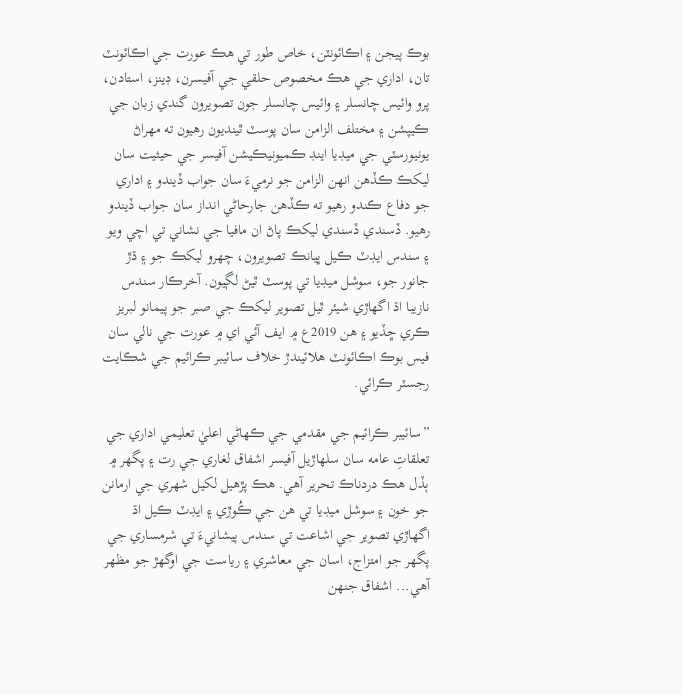بوڪ پيجن ۽ اڪائونٽن، خاص طور تي هڪ عورت جي اڪائونٽ تان، اداري جي هڪ مخصوص حلقي جي آفيسرن، ڊينز، استادن، پرو وائيس چانسلر ۽ وائيس چانسلر جون تصويرون گندي زبان جي ڪيپشن ۽ مختلف الزامن سان پوسٽ ٿينديون رهيون ته مهراڻ يونيورسٽي جي ميڊيا اينڊ ڪميونيڪيشن آفيسر جي حيثيت سان ليکڪ ڪڏهن انهن الزامن جو نرميءَ سان جواب ڏيندو ۽ اداري جو دفاع ڪندو رهيو ته ڪڏهن جارحاڻي انداز سان جواب ڏيندو رهيو. ڏسندي ڏسندي ليکڪ پاڻ ان مافيا جي نشاني تي اچي ويو ۽ سندس ايڊٽ ڪيل ڀيانڪ تصويرون، چهرو ليکڪ جو ۽ ڌڙ جانور جو، سوشل ميڊيا تي پوسٽ ٿيڻ لڳيون. آخرڪار سندس نازيبا اڌ اگهاڙي شيئر ٿيل تصوير ليکڪ جي صبر جو پيمانو لبريز ڪري ڇڏيو ۽ هن 2019ع ۾ ايف آئي اي ۾ عورت جي نالي سان فيس بوڪ اڪائونٽ هلائيندڙ خلاف سائيبر ڪرائيم جي شڪايت رجسٽر ڪرائي.

”سائيبر ڪرائيم جي مقدمي جي ڪهاڻي اعليٰ تعليمي اداري جي تعلقاتِ عامه سان سلهاڙيل آفيسر اشفاق لغاري جي رت ۽ پگهر ۾ ٻڏل هڪ دردناڪ تحرير آهي. هڪ پڙهيل لکيل شهري جي ارمانن جو خون ۽ سوشل ميڊيا تي هن جي ڪُوڙي ۽ ايڊٽ ڪيل اڌ اگهاڙي تصوير جي اشاعت تي سندس پيشانيءَ تي شرمساري جي پگهر جو امتزاج، اسان جي معاشري ۽ رياست جي اوگهڙ جو مظهر آهي... اشفاق جنهن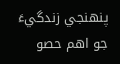پنهنجي زندگيءَ جو اهم حصو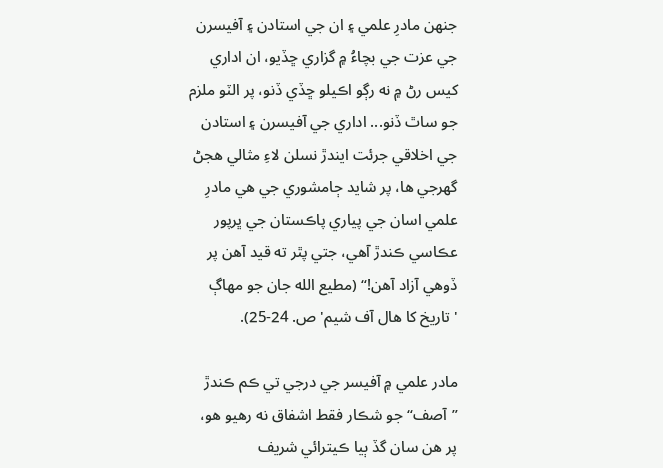جنهن مادرِ علمي ۽ ان جي استادن ۽ آفيسرن جي عزت جي بچاءُ ۾ گزاري ڇڏيو، ان اداري کيس رڻ ۾ نه رڳو اڪيلو ڇڏي ڏنو، پر الٽو ملزم جو ساٿ ڏنو... اداري جي آفيسرن ۽ استادن جي اخلاقي جرئت ايندڙ نسلن لاءِ مثالي هجڻ گهرجي ها، پر شايد ڄامشوري جي هي مادرِ علمي اسان جي پياري پاڪستان جي ڀرپور عڪاسي ڪندڙ آهي، جتي پٿر ته قيد آهن پر ڏوهي آزاد آهن!“ (مطيع الله جان جو مهاڳ 'تاريخ کا هال آف شيم' ص. 24-25).

مادر علمي ۾ آفيسر جي درجي تي ڪم ڪندڙ ”آصف“ جو شڪار فقط اشفاق نه رهيو هو، پر هن سان گڏ ٻيا ڪيترائي شريف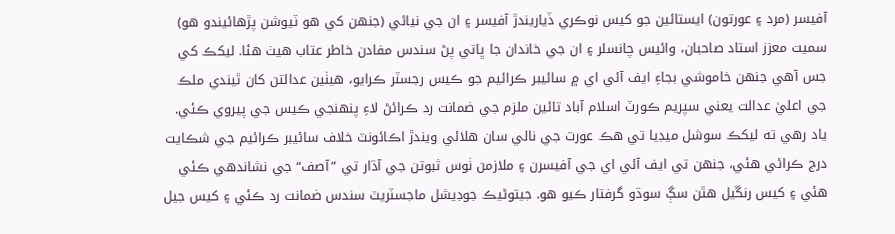آفيسر (مرد ۽ عورتون) ايستائين جو کيس نوڪري ڏياريندڙ آفيسر ۽ ان جي نياڻي (جنهن کي هو ٽيوشن پڙهائيندو هو) سميت معزز استاد صاحبان، وائيس چانسلر ۽ ان جي خاندان جا ڀاتي پڻ سندس مفادن خاطر عتاب هيٺ هئا. ليکڪ کي جس آهي جنهن خاموشي بجاءِ ايف آئي اي ۾ سائيبر ڪرائيم جو ڪيس رجسٽر ڪرايو، هيٺين عدالتن کان ٿيندي ملڪ جي اعليٰ عدالت يعني سپريم ڪورٽ اسلام آباد تائين ملزم جي ضمانت رد ڪرائڻ لاءِ پنهنجي ڪيس جي پيروي ڪئي. ياد رهي ته ليکڪ سوشل ميڊيا تي هڪ عورت جي نالي سان هلائي ويندڙ اڪائونٽ خلاف سائيبر ڪرائيم جي شڪايت درج ڪرائي هئي، جنهن تي ايف آئي اي جي آفيسرن ۽ ملازمن ٺوس ثبوتن جي آڌار تي ”آصف“ جي نشاندهي ڪئي هئي ۽ کيس رنڱيل هٿن سڳ سوڌو گرفتار ڪيو هو. جيتوڻيڪ جوڊيشل ماجسٽريٽ سندس ضمانت رد ڪئي ۽ کيس جيل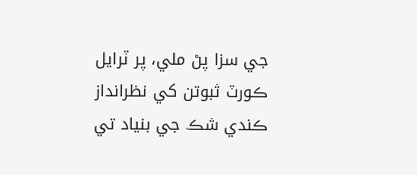جي سزا پڻ ملي، پر ٽرايل ڪورٽ ثبوتن کي نظرانداز ڪندي شڪ جي بنياد تي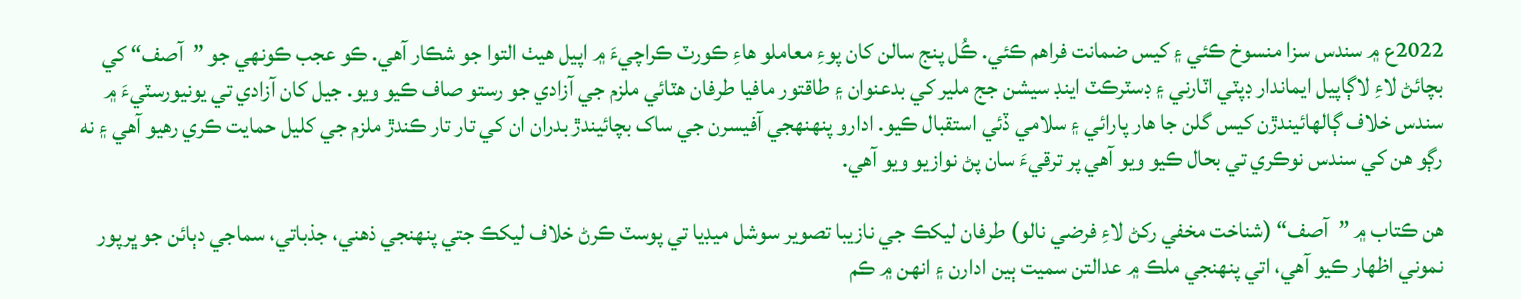2022ع ۾ سندس سزا منسوخ ڪئي ۽ کيس ضمانت فراهم ڪئي. ڪُل پنج سالن کان پوءِ معاملو هاءِ ڪورٽ ڪراچيءَ ۾ اپيل هيٺ التوا جو شڪار آهي. ڪو عجب ڪونهي جو ”آصف“ کي بچائڻ لاءِ لاڳاپيل ايماندار ڊپٽي اٽارني ۽ ڊسٽرڪٽ اينڊ سيشن جج ملير کي بدعنوان ۽ طاقتور مافيا طرفان هٽائي ملزم جي آزادي جو رستو صاف ڪيو ويو. جيل کان آزادي تي يونيورسٽيءَ ۾ سندس خلاف ڳالهائيندڙن کيس گلن جا هار پارائي ۽ سلامي ڏئي استقبال ڪيو. ادارو پنهنهجي آفيسرن جي ساک بچائيندڙ بدران ان کي تار تار ڪندڙ ملزم جي کليل حمايت ڪري رهيو آهي ۽ نه رڳو هن کي سندس نوڪري تي بحال ڪيو ويو آهي پر ترقيءَ سان پڻ نوازيو ويو آهي.

هن ڪتاب ۾ ”آصف“ (شناخت مخفي رکڻ لاءِ فرضي نالو) طرفان ليکڪ جي نازيبا تصوير سوشل ميڊيا تي پوسٽ ڪرڻ خلاف ليکڪ جتي پنهنجي ذهني، جذباتي، سماجي دٻائن جو ڀرپور نموني اظهار ڪيو آهي، اتي پنهنجي ملڪ ۾ عدالتن سميت ٻين ادارن ۽ انهن ۾ ڪم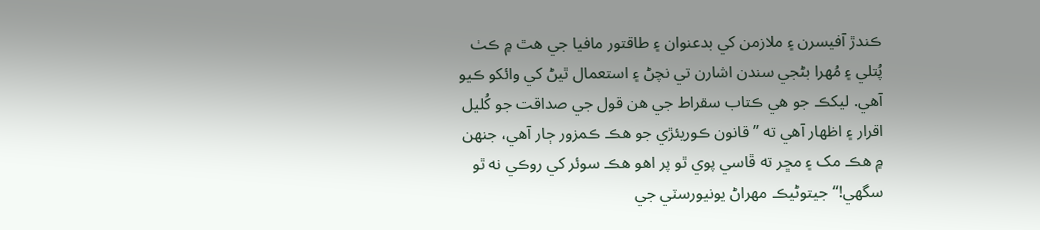ڪندڙ آفيسرن ۽ ملازمن کي بدعنوان ۽ طاقتور مافيا جي هٿ ۾ ڪٺ پُتلي ۽ مُهرا بڻجي سندن اشارن تي نچڻ ۽ استعمال ٿيڻ کي وائکو ڪيو آهي. ليکڪ جو هي ڪتاب سقراط جي هن قول جي صداقت جو کُليل اقرار ۽ اظهار آهي ته ”قانون ڪوريئڙي جو هڪ ڪمزور ڄار آهي، جنهن ۾ هڪ مک ۽ مڇر ته ڦاسي پوي ٿو پر اهو هڪ سوئر کي روڪي نه ٿو سگهي!“ جيتوڻيڪ مهراڻ يونيورسٽي جي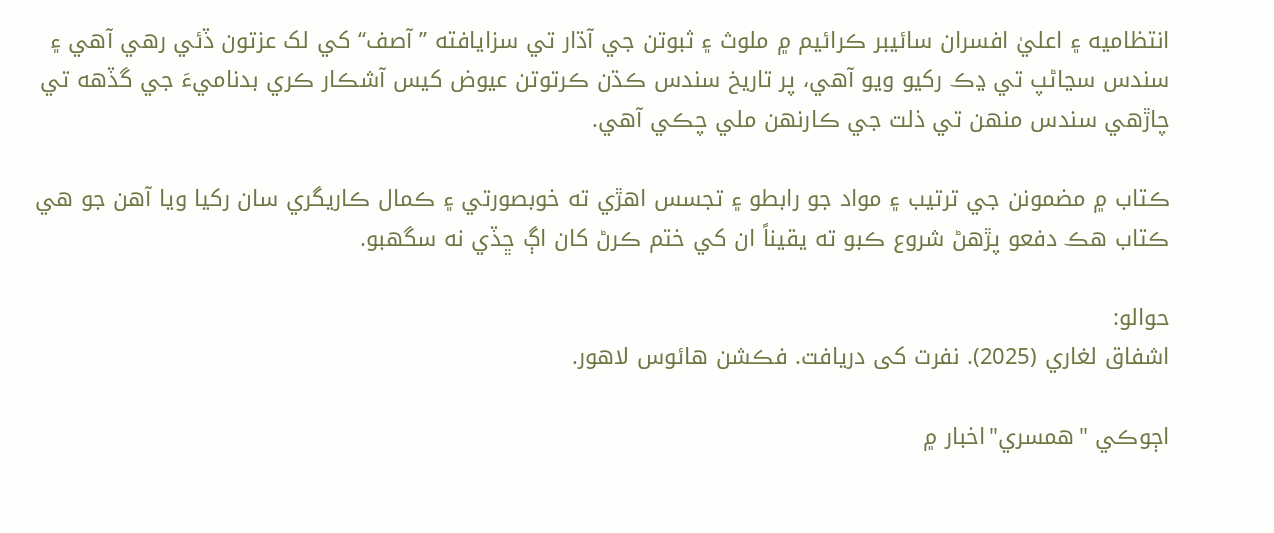انتظاميه ۽ اعليٰ افسران سائيبر ڪرائيم ۾ ملوث ۽ ثبوتن جي آڌار تي سزايافته ”آصف“ کي لک عزتون ڏئي رهي آهي ۽ سندس سڃاڻپ تي ڍڪ رکيو ويو آهي، پر تاريخ سندس ڪڌن ڪرتوتن عيوض کيس آشڪار ڪري بدناميءَ جي گڏهه تي چاڙهي سندس منهن تي ذلت جي ڪارنهن ملي چڪي آهي.

ڪتاب ۾ مضمونن جي ترتيب ۽ مواد جو رابطو ۽ تجسس اهڙي ته خوبصورتي ۽ ڪمال ڪاريگري سان رکيا ويا آهن جو هي ڪتاب هڪ دفعو پڙهڻ شروع ڪبو ته يقيناً ان کي ختم ڪرڻ کان اڳ ڇڏي نه سگهبو.

حوالو:
اشفاق لغاري (2025). نفرت کی دريافت. فڪشن هائوس لاهور.

اڄوڪي "ھمسري"اخبار ۾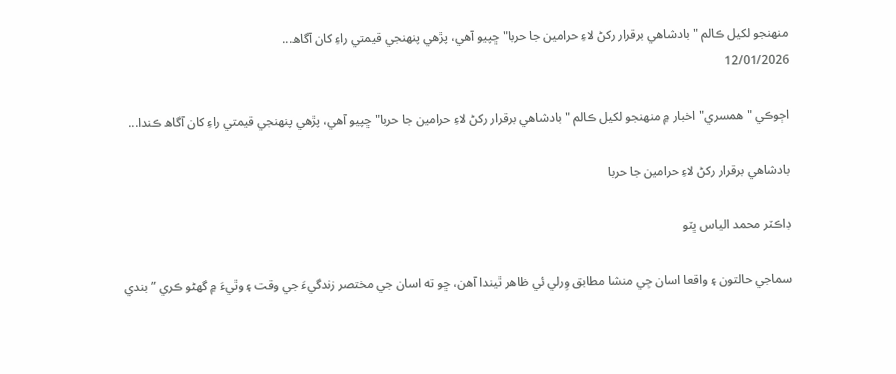منھنجو لکيل ڪالم "بادشاهي برقرار رکڻ لاءِ حرامين جا حربا" ڇپيو آھي، پڙھي پنھنجي قيمتي راءِ کان آگاھ...
12/01/2026

اڄوڪي "ھمسري"اخبار ۾ منھنجو لکيل ڪالم "بادشاهي برقرار رکڻ لاءِ حرامين جا حربا" ڇپيو آھي، پڙھي پنھنجي قيمتي راءِ کان آگاھ ڪندا...

بادشاهي برقرار رکڻ لاءِ حرامين جا حربا

ڊاڪٽر محمد الياس ڀٽو

سماجي حالتون ۽ واقعا اسان جِي منشا مطابق وِرلي ئي ظاهر ٿيندا آهن، ڇو ته اسان جي مختصر زندگيءَ جي وقت ۽ وٿيءَ ۾ گهڻو ڪري ”بندي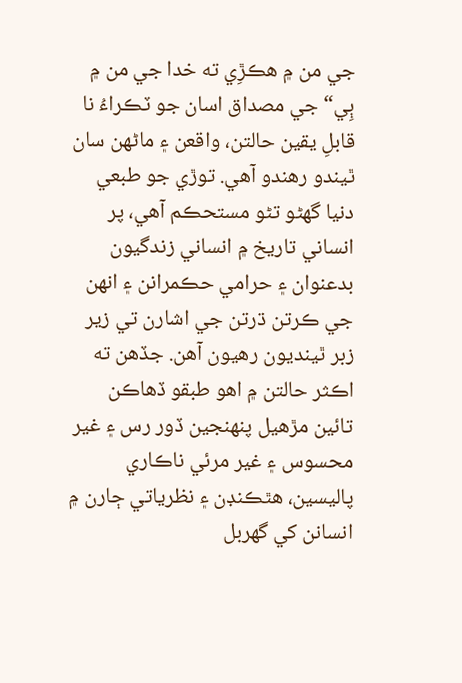جي من ۾ هڪڙِي ته خدا جي من ۾ ٻِي“ جي مصداق اسان جو ٽڪراءُ نا قابلِ يقين حالتن، واقعن ۽ ماڻهن سان ٿيندو رهندو آهي. توڙي جو طبعي دنيا گهڻو تڻو مستحڪم آهي، پر انساني تاريخ ۾ انساني زندگيون بدعنوان ۽ حرامي حڪمرانن ۽ انهن جي ڪرتن ڌرتن جي اشارن تي زير زبر ٿينديون رهيون آهن. جڏهن ته اڪثر حالتن ۾ اهو طبقو ڏهاڪن تائين مڙهيل پنهنجين ڏور رس ۽ غير محسوس ۽ غير مرئي ناڪاري پاليسين، هٿڪنڊن ۽ نظرياتي ڄارن ۾ انسانن کي گهربل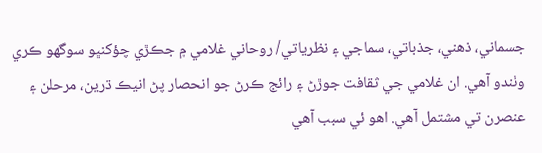جسماني، ذهني، جذباتي، سماجي ۽ نظرياتي/ روحاني غلامي ۾ جڪڙي چؤکنڀو سوگهو ڪري وٺندو آهي. ان غلامي جي ثقافت جوڙڻ ۽ رائج ڪرڻ جو انحصار پڻ انيڪ ڌرين، مرحلن ۽ عنصرن تي مشتمل آهي. اهو ئي سبب آهي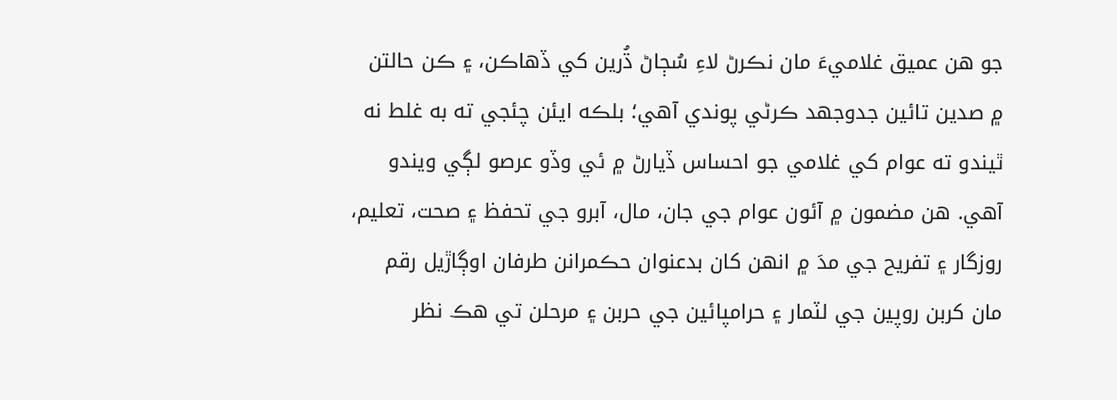جو هن عميق غلاميءَ مان نڪرڻ لاءِ سُڄاڻ ڌُرين کي ڏهاڪن، ۽ ڪن حالتن ۾ صدين تائين جدوجهد ڪرڻي پوندي آهي‌؛ بلڪه ايئن چئجي ته به غلط نه ٿيندو ته عوام کي غلامي جو احساس ڏيارڻ ۾ ئي وڏو عرصو لڳي ويندو آهي. هن مضمون ۾ آئون عوام جي جان، مال، آبرو جي تحفظ ۽ صحت، تعليم، روزگار ۽ تفريح جي مدَ ۾ انهن کان بدعنوان حڪمرانن طرفان اوڳاڙيل رقم مان کربن روپين جي لٽمار ۽ حرامپائين جي حربن ۽ مرحلن تي هڪ نظر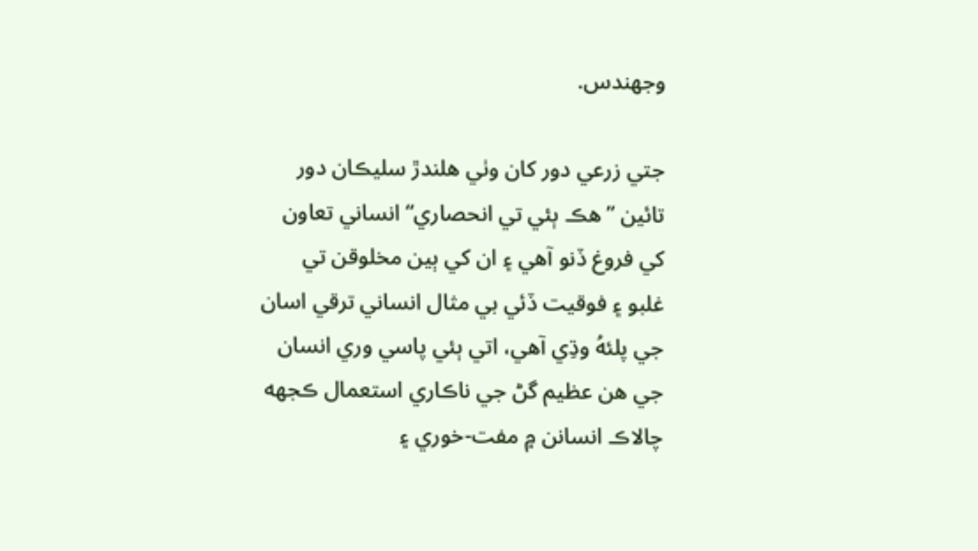وجهندس.

جتي زرعي دور کان وٺي هلندڙ سليڪان دور تائين ”هڪ ٻئي تي انحصاري“ انساني تعاون کي فروغ ڏنو آهي ۽ ان کي ٻين مخلوقن تي غلبو ۽ فوقيت ڏئي بي مثال انساني ترقي اسان جي پلئهُ وڌِي آهي، اتي ٻئي پاسي وري انسان جي هن عظيم گڻ جي ناڪاري استعمال ڪجهه چالاڪ انسانن ۾ مفت-خوري ۽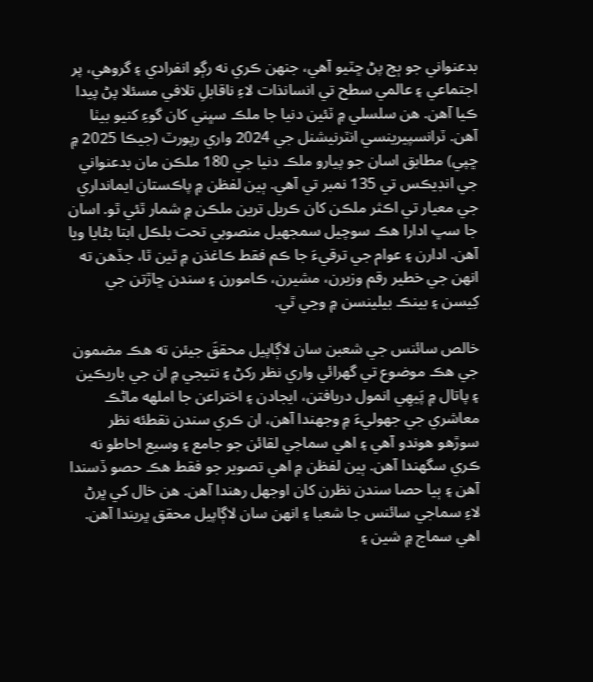بدعنواني جو ٻج پڻ ڇٽيو آهي، جنهن ڪري نه رڳو انفرادي ۽ گروهي، پر اجتماعي ۽ عالمي سطح تي انسانذات لاءِ ناقابلِ تلافي مسئلا پڻ پيدا ڪيا آهن. هن سلسلي ۾ ٽئين دنيا جا ملڪ سڀني کان گوءِ کنيو بيٺا آهن. ٽرانسپيرينسي انٽرنيشنل جي 2024 واري رپورٽ (جيڪا 2025 ۾ ڇپي) مطابق اسان جو پيارو ملڪ دنيا جي 180 ملڪن مان بدعنواني جي انڊيڪس تي 135 نمبر تي آهي. ٻين لفظن ۾ پاڪستان ايمانداري جي معيار تي اڪثر ملڪن کان ڪريل ترين ملڪن ۾ شمار ٿئي ٿو. اسان جا سڀ ادارا هڪ سوچيل سمجهيل منصوبي تحت بلڪل ابتا بڻايا ويا آهن. ادارن ۽ عوام جي ترقيءَ جا ڪم فقط ڪاغذن ۾ ٿين ٿا، جڏهن ته انهن جي خطير رقم وزيرن، مشيرن، ڪامورن ۽ سندن ڇاڙتن جي کِيسن ۽ بينڪ بيلينسن ۾ وڃي ٿي.

خالص سائنس جي شعبن سان لاڳاپيل محققَ جيئن ته هڪ مضمون جي هڪ موضوع تي گهرائي واري نظر رکڻ ۽ نتيجي ۾ ان جي باريڪين ۽ پاتال ۾ پَيهِي انمول دريافتن، ايجادن ۽ اختراعن جا املهه ماڻڪ معاشري جي جهوليءَ ۾ وجهندا آهن، ان ڪري سندن نقطئه نظر سوڙهو هوندو آهي ۽ اهي سماجي لقائن جو جامع ۽ وسيع احاطو نه ڪري سگهندا آهن. ٻين لفظن ۾ اهي تصوير جو فقط هڪ حصو ڏسندا آهن ۽ ٻيا حصا سندن نظرن کان اوجهل رهندا آهن. هن خال کي ڀرڻ لاءِ سماجي سائنس جا شعبا ۽ انهن سان لاڳاپيل محقق ڀريندا آهن. اهي سماج ۾ شين ۽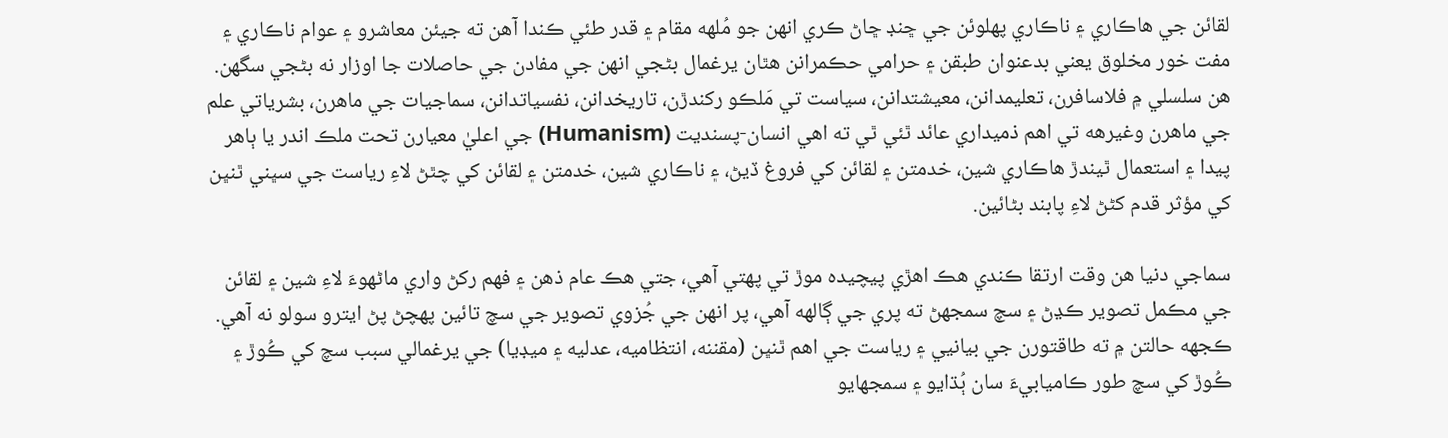لقائن جي هاڪاري ۽ ناڪاري پهلوئن جي ڇنڊ ڇاڻ ڪري انهن جو مُلهه مقام ۽ قدر طئي ڪندا آهن ته جيئن معاشرو ۽ عوام ناڪاري ۽ مفت خور مخلوق يعني بدعنوان طبقن ۽ حرامي حڪمرانن هٿان يرغمال بڻجي انهن جي مفادن جي حاصلات جا اوزار نه بڻجي سگهن. هن سلسلي ۾ فلاسافرن، تعليمدانن، معيشتدانن، سياست تي مَلڪو رکندڙن، تاريخدانن، نفسياتدانن، سماجيات جي ماهرن، بشرياتي علم جي ماهرن وغيرهه تي اهم ذميداري عائد ٿئي ٿي ته اهي انسان-پسنديت (Humanism) جي اعليٰ معيارن تحت ملڪ اندر يا ٻاهر پيدا ۽ استعمال ٿيندڙ هاڪاري شين، خدمتن ۽ لقائن کي فروغ ڏيڻ، ۽ ناڪاري شين، خدمتن ۽ لقائن کي چٿڻ لاءِ رياست جي سڀني ٿنڀن کي مؤثر قدم کڻڻ لاءِ پابند بڻائين.

سماجي دنيا هن وقت ارتقا ڪندي هڪ اهڙي پيچيده موڙ تي پهتي آهي، جتي هڪ عام ذهن ۽ فهم رکڻ واري ماڻهوءَ لاءِ شين ۽ لقائن جي مڪمل تصوير ڪڍڻ ۽ سچ سمجهڻ ته پري جي ڳالهه آهي، پر انهن جي جُزوي تصوير جي سچ تائين پهچڻ پڻ ايترو سولو نه آهي. ڪجهه حالتن ۾ ته طاقتورن جي بيانيي ۽ رياست جي اهم ٿنڀن (مقننه، انتظاميه، عدليه ۽ ميڊيا) جي يرغمالي سبب سچ کي ڪُوڙ ۽ ڪُوڙ کي سچ طور ڪاميابيءَ سان ٻُڌايو ۽ سمجهايو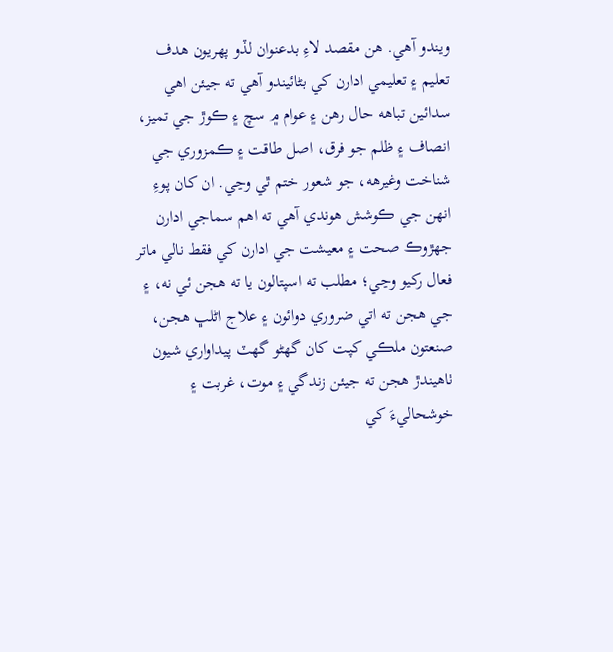ويندو آهي. هن مقصد لاءِ بدعنوان لڏو پهريون هدف تعليم ۽ تعليمي ادارن کي بڻائيندو آهي ته جيئن اهي سدائين تباهه حال رهن ۽ عوام ۾ سچ ۽ ڪوڙ جي تميز، انصاف ۽ ظلم جو فرق، اصل طاقت ۽ ڪمزوري جي شناخت وغيرهه، جو شعور ختم ٿي وڃي. ان کان پوءِ انهن جي ڪوشش هوندي آهي ته اهم سماجي ادارن جهڙوڪ صحت ۽ معيشت جي ادارن کي فقط نالي ماتر فعال رکيو وڃي؛ مطلب ته اسپتالون يا ته هجن ئي نه، ۽ جي هجن ته اتي ضروري دوائون ۽ علاج اڻلڀ هجن، صنعتون ملڪي کپت کان گهڻو گهٽ پيداواري شيون ٺاهيندڙ هجن ته جيئن زندگي ۽ موت، غربت ۽ خوشحاليءَ کي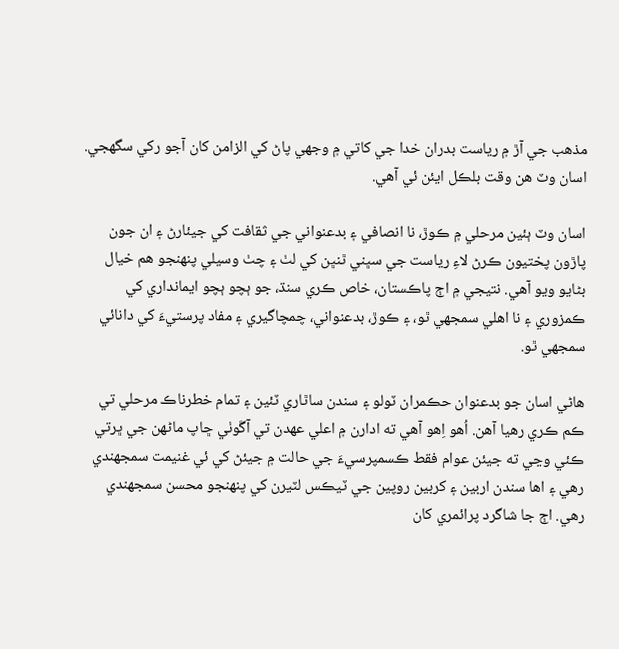مذهب جي آڙ ۾ رياست بدران خدا جي کاتي ۾ وجهي پاڻ کي الزامن کان آجو رکي سگهجي. اسان وٽ هن وقت بلڪل ايئن ئي آهي.

اسان وٽ ٻئين مرحلي ۾ ڪوڙ، نا انصافي ۽ بدعنواني جي ثقافت کي جيئارڻ ۽ ان جون پاڙون پختيون ڪرڻ لاءِ رياست جي سڀني ٿنڀن کي لٺ ۽ چٺ وسيلي پنهنجو هم خيال بڻايو ويو آهي. نتيجي ۾ اڄ پاڪستان، خاص ڪري سنڌ، جو ٻچو ٻچو ايمانداري کي ڪمزوري ۽ نا اهلي سمجهي ٿو، ۽ ڪوڙ، بدعنواني، چمچاگيري ۽ مفاد پرستيءَ کي دانائي سمجهي ٿو.

هاڻي اسان جو بدعنوان حڪمران ٽولو ۽ سندن ساٿاري ٽئين ۽ تمام خطرناڪ مرحلي تي ڪم ڪري رهيا آهن. اُهو اِهو آهي ته ادارن ۾ اعلي عهدن تي آڱوٺي ڇاپ ماڻهن جي ڀرتي ڪئي وڃي ته جيئن عوام فقط ڪسمپرسيءَ جي حالت ۾ جيئڻ کي ئي غنيمت سمجهندي رهي ۽ اها سندن اربين ۽ کربين روپين جي ٽيڪس لٽيرن کي پنهنجو محسن سمجهندي رهي. اڄ جا شاگرد پرائمري کان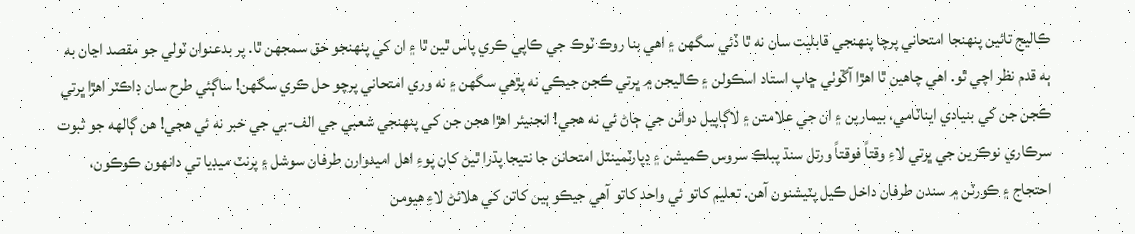ڪاليج تائين پنهنجا امتحاني پرچا پنهنجي قابليت سان نه ٿا ڏئي سگهن ۽ اهي بنا روڪ ٽوڪ جي ڪاپي ڪري پاس ٿين ٿا ۽ ان کي پنهنجو حق سمجهن ٿا. پر بدعنوان ٽولي جو مقصد اڃان به ٻه قدم نظر اچي ٿو. اهي چاهين ٿا اهڙا آڱوٺي ڇاپ استاد اسڪولن ۽ ڪاليجن ۾ ڀرتي ڪجن جيڪي نه پڙهي سگهن ۽ نه وري امتحاني پرچو حل ڪري سگهن! ساڳئي طرح سان ڊاڪٽر اهڙا ڀرتي ڪجن جن کي بنيادي ايناٽامي، بيمارين ۽ ان جي علامتن ۽ لاڳاپيل دوائن جي ڄاڻ ئي نه هجي! انجنيئر اهڙا هجن جن کي پنهنجي شعبي جي الف-بي جي خبر نه ئي هجي! هن ڳالهه جو ثبوت سرڪاري نوڪرين جي ڀرتي لاءِ وقتاً فوقتاً ورتل سنڌ پبلڪ سروس ڪميشن ۽ ڊپارٽمينٽل امتحانن جا نتيجا پڌرا ٿيڻ کان پوءِ اهل اميدوارن طرفان سوشل ۽ پرنٽ ميڊيا تي دانهون ڪوڪون، احتجاج ۽ ڪورٽن ۾ سندن طرفان داخل ڪيل پٽيشنون آهن. تعليم کاتو ئي واحد کاتو آهي جيڪو ٻين کاتن کي هلائڻ لاءِ هيومن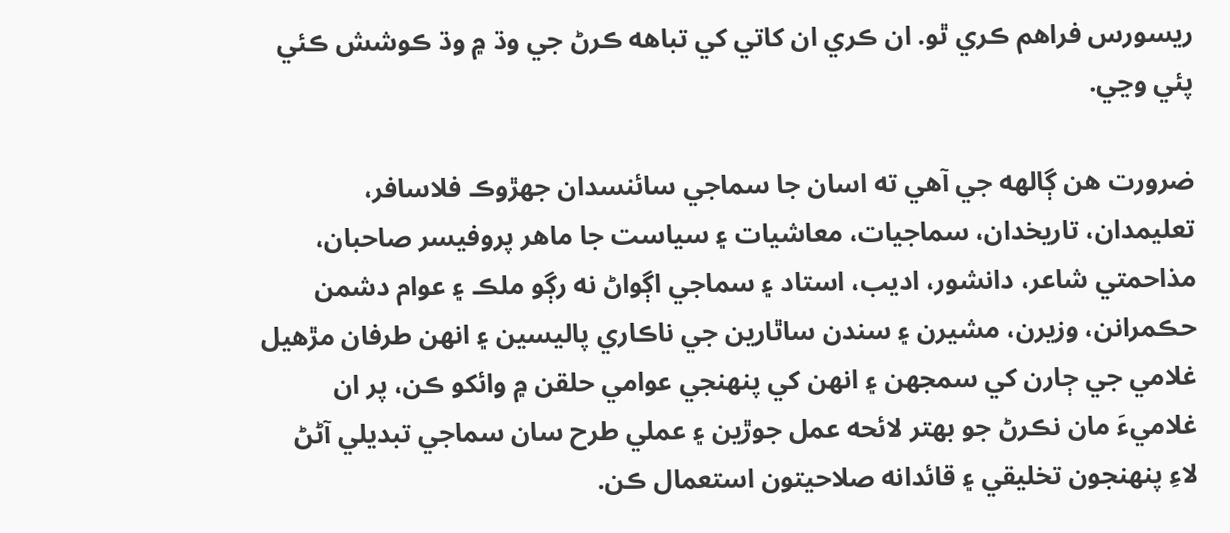ريسورس فراهم ڪري ٿو. ان ڪري ان کاتي کي تباهه ڪرڻ جي وڌ ۾ وڌ ڪوشش ڪئي پئي وڃي.

ضرورت هن ڳالهه جي آهي ته اسان جا سماجي سائنسدان جهڙوڪ فلاسافر، تعليمدان، تاريخدان، سماجيات، معاشيات ۽ سياست جا ماهر پروفيسر صاحبان، مذاحمتي شاعر، دانشور، اديب، استاد ۽ سماجي اڳواڻ نه رڳو ملڪ ۽ عوام دشمن حڪمرانن، وزيرن، مشيرن ۽ سندن ساٿارين جي ناڪاري پاليسين ۽ انهن طرفان مڙهيل غلامي جي ڄارن کي سمجهن ۽ انهن کي پنهنجي عوامي حلقن ۾ وائکو ڪن، پر ان غلاميءَ مان نڪرڻ جو بهتر لائحه عمل جوڙين ۽ عملي طرح سان سماجي تبديلي آڻڻ لاءِ پنهنجون تخليقي ۽ قائدانه صلاحيتون استعمال ڪن.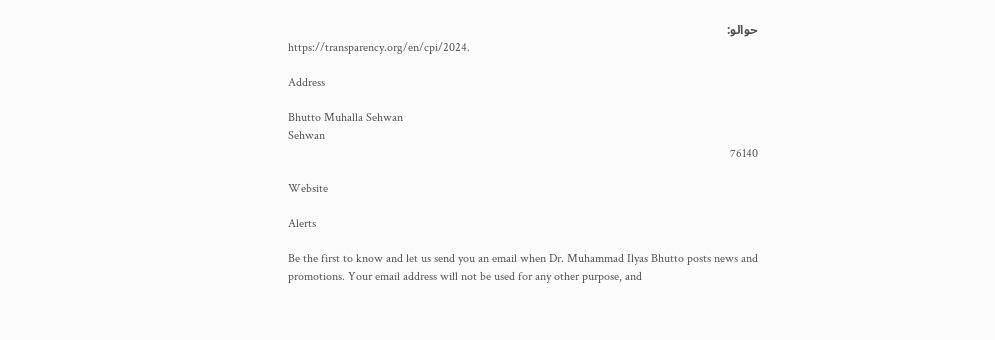حوالو:
https://transparency.org/en/cpi/2024.

Address

Bhutto Muhalla Sehwan
Sehwan
76140

Website

Alerts

Be the first to know and let us send you an email when Dr. Muhammad Ilyas Bhutto posts news and promotions. Your email address will not be used for any other purpose, and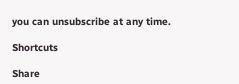you can unsubscribe at any time.

Shortcuts

Share